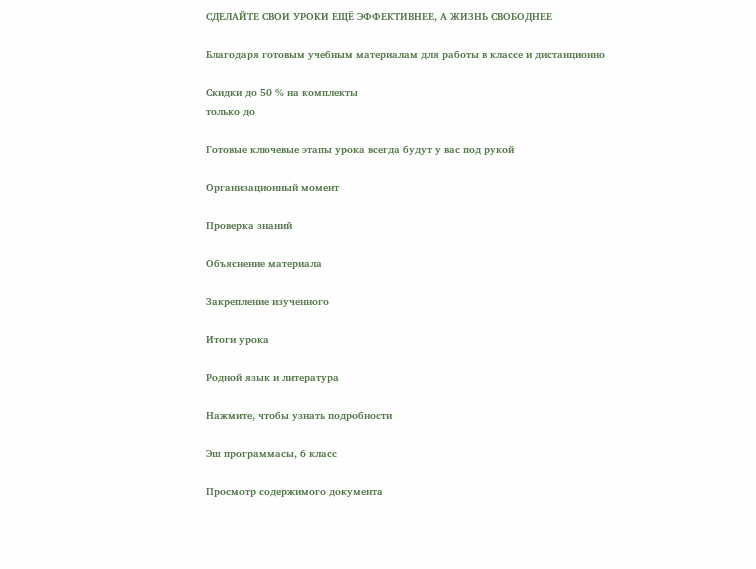СДЕЛАЙТЕ СВОИ УРОКИ ЕЩЁ ЭФФЕКТИВНЕЕ, А ЖИЗНЬ СВОБОДНЕЕ

Благодаря готовым учебным материалам для работы в классе и дистанционно

Скидки до 50 % на комплекты
только до

Готовые ключевые этапы урока всегда будут у вас под рукой

Организационный момент

Проверка знаний

Объяснение материала

Закрепление изученного

Итоги урока

Родной язык и литература

Нажмите, чтобы узнать подробности

Эш программасы, 6 класс

Просмотр содержимого документа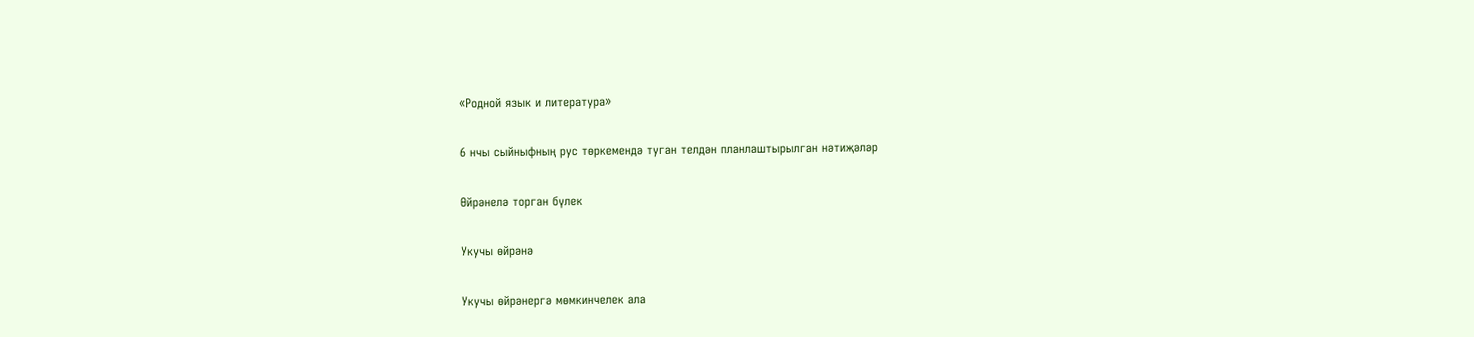«Родной язык и литература»

6 нчы сыйныфның рус төркемендә туган телдән планлаштырылган нәтиҗәләр

Өйрәнелә торган бүлек

Укучы өйрәнә

Укучы өйрәнергә мөмкинчелек ала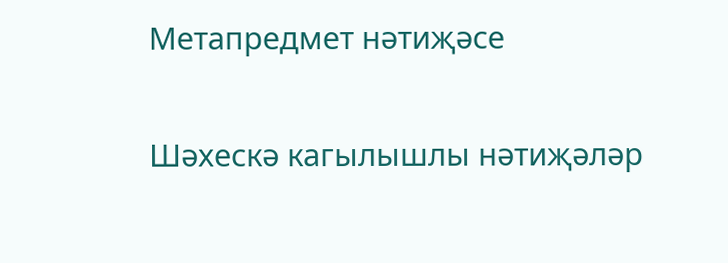Метапредмет нәтиҗәсе

Шәхескә кагылышлы нәтиҗәләр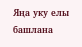Яңа уку елы башлана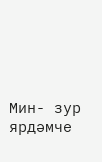Мин- зур ярдәмче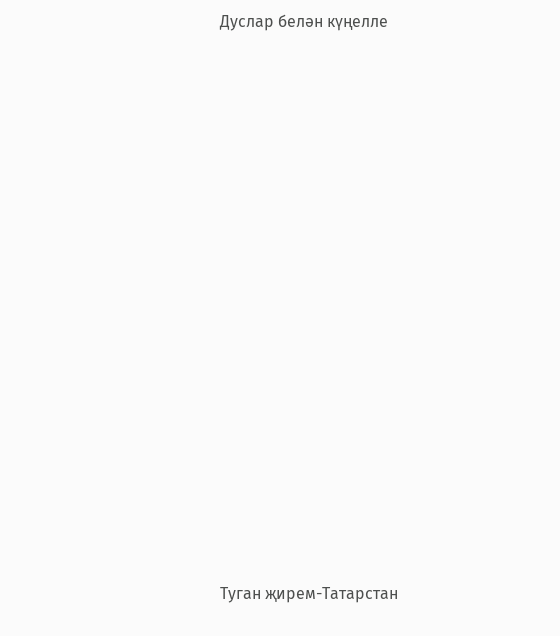Дуслар белән күңелле



















Туган җирем-Татарстан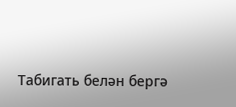Табигать белән бергә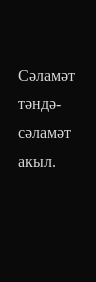Сәламәт тәндә- сәламәт акыл.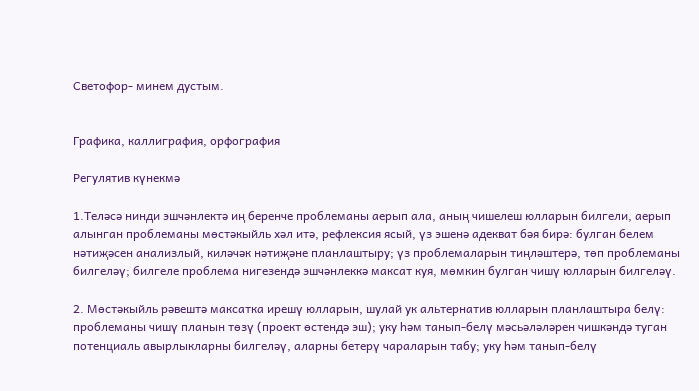Светофор- минем дустым.


Графика, каллиграфия, орфография

Регулятив күнекмә

1.Теләсә нинди эшчәнлектә иң беренче проблеманы аерып ала, аның чишелеш юлларын билгели, аерып алынган проблеманы мөстәкыйль хәл итә, рефлексия ясый, үз эшенә адекват бәя бирә: булган белем нәтиҗәсен анализлый, киләчәк нәтиҗәне планлаштыру; үз проблемаларын тиңләштерә, төп проблеманы билгеләү; билгеле проблема нигезендә эшчәнлеккә максат куя, мөмкин булган чишү юлларын билгеләү.

2. Мөстәкыйль рәвештә максатка ирешү юлларын, шулай ук альтернатив юлларын планлаштыра белү: проблеманы чишү планын төзү (проект өстендә эш); уку һәм танып-белү мәсьәләләрен чишкәндә туган потенциаль авырлыкларны билгеләү, аларны бетерү чараларын табу; уку һәм танып-белү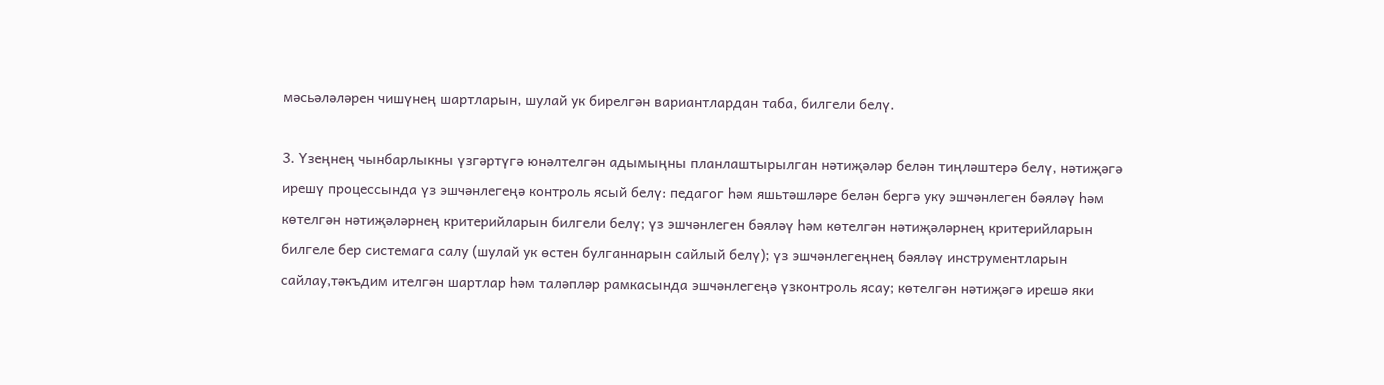мәсьәләләрен чишүнең шартларын, шулай ук бирелгән вариантлардан таба, билгели белү.

3. Үзеңнең чынбарлыкны үзгәртүгә юнәлтелгән адымыңны планлаштырылган нәтиҗәләр белән тиңләштерә белү, нәтиҗәгә ирешү процессында үз эшчәнлегеңә контроль ясый белү: педагог һәм яшьтәшләре белән бергә уку эшчәнлеген бәяләү һәм көтелгән нәтиҗәләрнең критерийларын билгели белү; үз эшчәнлеген бәяләү һәм көтелгән нәтиҗәләрнең критерийларын билгеле бер системага салу (шулай ук өстен булганнарын сайлый белү); үз эшчәнлегеңнең бәяләү инструментларын сайлау,тәкъдим ителгән шартлар һәм таләпләр рамкасында эшчәнлегеңә үзконтроль ясау; көтелгән нәтиҗәгә ирешә яки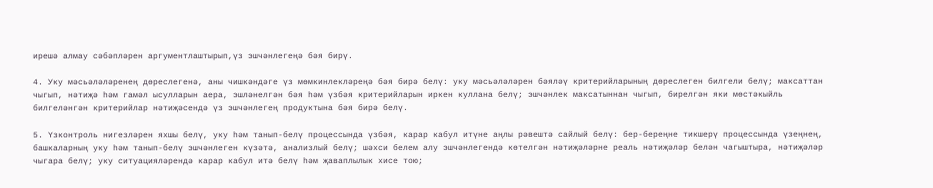ирешә алмау сәбәпләрен аргументлаштырып,үз эшчәнлегеңә бәя бирү.

4. Уку мәсьәләләренең дөреслегенә, аны чишкәндәге үз мөмкинлекләреңә бәя бирә белү: уку мәсьәләләрен бәяләү критерийларының дөреслеген билгели белү; максаттан чыгып, нәтиҗә һәм гамәл ысулларын аера, эшләнелгән бәя һәм үзбәя критерийларын иркен куллана белү; эшчәнлек максатыннан чыгып, бирелгән яки мөстәкыйль билгеләнгән критерийлар нәтиҗәсендә үз эшчәнлегең продуктына бәя бирә белү.

5. Үзконтроль нигезләрен яхшы белү, уку һәм танып-белү процессында үзбәя, карар кабул итүне аңлы рәвештә сайлый белү: бер-береңне тикшерү процессында үзеңнең, башкаларның уку һәм танып-белү эшчәнлеген күзәтә, анализлый белү; шәхси белем алу эшчәнлегендә көтелгән нәтиҗәләрне реаль нәтиҗәләр белән чагыштыра, нәтиҗәләр чыгара белү; уку ситуацияләрендә карар кабул итә белү һәм җаваплылык хисе тою;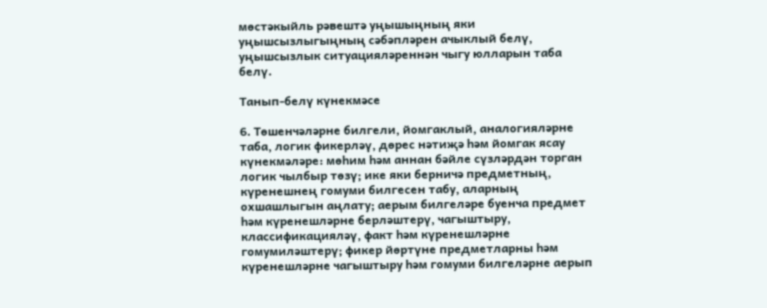мөстәкыйль рәвештә уңышыңның яки уңышсызлыгыңның сәбәпләрен ачыклый белү, уңышсызлык ситуацияләреннән чыгу юлларын таба белү.

Танып-белү күнекмәсе

6. Төшенчәләрне билгели, йомгаклый, аналогияләрне таба, логик фикерләү, дөрес нәтиҗә һәм йомгак ясау күнекмәләре: мөһим һәм аннан бәйле сүзләрдән торган логик чылбыр төзү; ике яки берничә предметның, күренешнең гомуми билгесен табу, аларның охшашлыгын аңлату; аерым билгеләре буенча предмет һәм күренешләрне берләштерү, чагыштыру, классификацияләү, факт һәм күренешләрне гомумиләштерү; фикер йөртүне предметларны һәм күренешләрне чагыштыру һәм гомуми билгеләрне аерып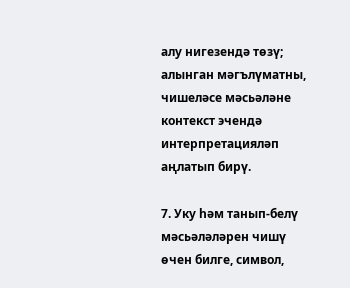алу нигезендә төзү; алынган мәгълүматны, чишеләсе мәсьәләне контекст эчендә интерпретацияләп аңлатып бирү.

7. Уку һәм танып-белү мәсьәләләрен чишү өчен билге, символ,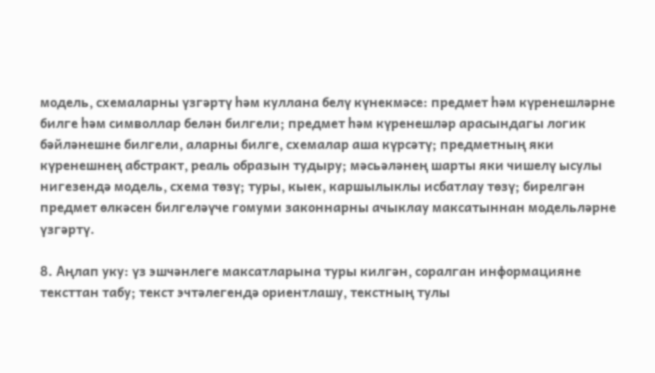модель, схемаларны үзгәртү һәм куллана белү күнекмәсе: предмет һәм күренешләрне билге һәм символлар белән билгели; предмет һәм күренешләр арасындагы логик бәйләнешне билгели, аларны билге, схемалар аша күрсәтү; предметның яки күренешнең абстракт, реаль образын тудыру; мәсьәләнең шарты яки чишелү ысулы нигезендә модель, схема төзү; туры, кыек, каршылыклы исбатлау төзү; бирелгән предмет өлкәсен билгеләүче гомуми законнарны ачыклау максатыннан модельләрне үзгәртү.

8. Аңлап уку: үз эшчәнлеге максатларына туры килгән, соралган информацияне тексттан табу; текст эчтәлегендә ориентлашу, текстның тулы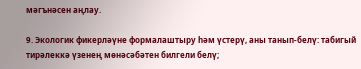мәгънәсен аңлау.

9. Экологик фикерләүне формалаштыру һәм үстерү, аны танып-белү: табигый тирәлеккә үзенең мөнәсәбәтен билгели белү;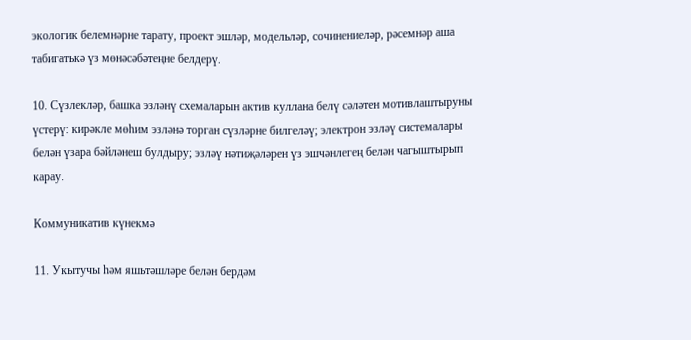экологик белемнәрне тарату, проект эшләр, модельләр, сочинениеләр, рәсемнәр аша табигатькә үз мөнәсәбәтеңне белдерү.

10. Сүзлекләр, башка эзләнү схемаларын актив куллана белү сәләтен мотивлаштыруны үстерү: кирәкле мөһим эзләнә торган сүзләрне билгеләү; электрон эзләү системалары белән үзара бәйләнеш булдыру; эзләү нәтиҗәләрен үз эшчәнлегең белән чагыштырып карау.

Коммуникатив күнекмә

11. Укытучы һәм яшьтәшләре белән бердәм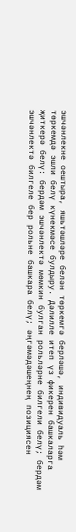эшчәнлекне оештыра, яшьтәшләре белән төркемгә берләшә, индивидуаль һәм төркемдә эшли белү күнекмәсе булдыру. Дәлилле итеп үз фикерен башкаларга җиткерә белү: бердәм эшчәнлектә мөмкин булган рольләрне билгели белү; бердәм эшчәнлектә билгеле бер рольне башкара белү; әңгәмәдәшеңнең позициясен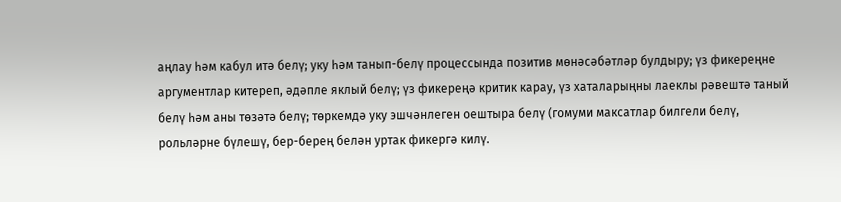аңлау һәм кабул итә белү; уку һәм танып-белү процессында позитив мөнәсәбәтләр булдыру; үз фикереңне аргументлар китереп, әдәпле яклый белү; үз фикереңә критик карау, үз хаталарыңны лаеклы рәвештә таный белү һәм аны төзәтә белү; төркемдә уку эшчәнлеген оештыра белү (гомуми максатлар билгели белү, рольләрне бүлешү, бер-берең белән уртак фикергә килү.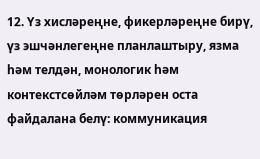12. Үз хисләреңне, фикерләреңне бирү, үз эшчәнлегеңне планлаштыру, язма һәм телдән, монологик һәм контекстсөйләм төрләрен оста файдалана белү: коммуникация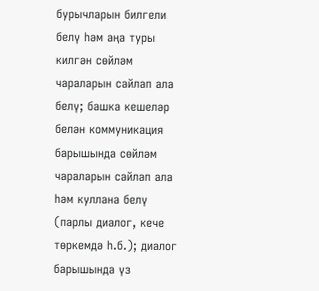бурычларын билгели белү һәм аңа туры килгән сөйләм чараларын сайлап ала белү; башка кешеләр белән коммуникация барышында сөйләм чараларын сайлап ала һәм куллана белү (парлы диалог, кече төркемдә һ.б.); диалог барышында үз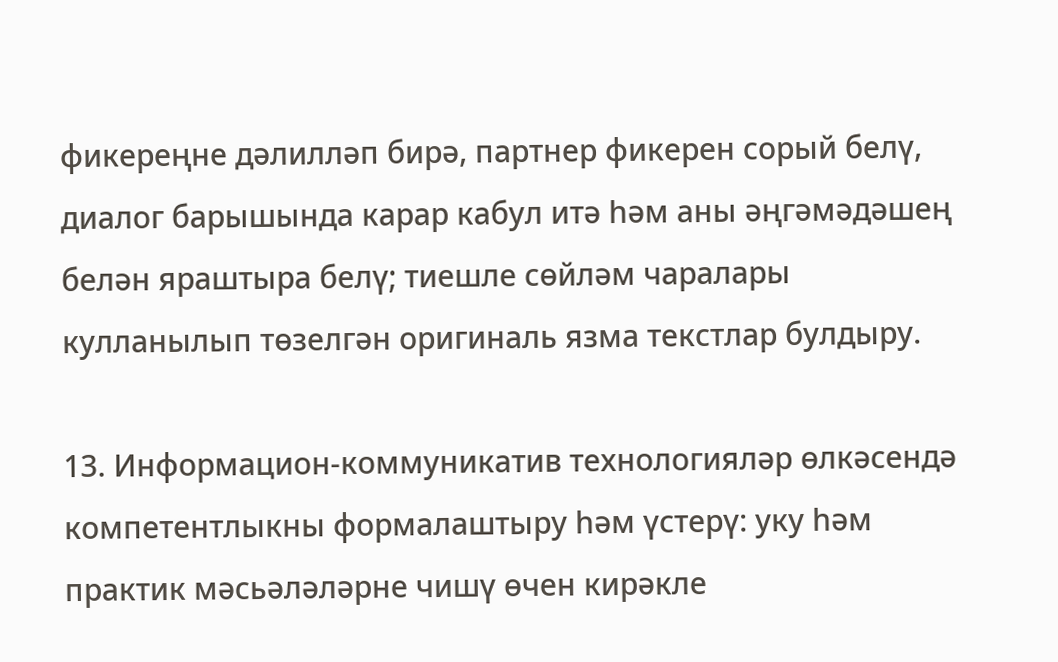фикереңне дәлилләп бирә, партнер фикерен сорый белү, диалог барышында карар кабул итә һәм аны әңгәмәдәшең белән яраштыра белү; тиешле сөйләм чаралары кулланылып төзелгән оригиналь язма текстлар булдыру.

13. Информацион-коммуникатив технологияләр өлкәсендә компетентлыкны формалаштыру һәм үстерү: уку һәм практик мәсьәләләрне чишү өчен кирәкле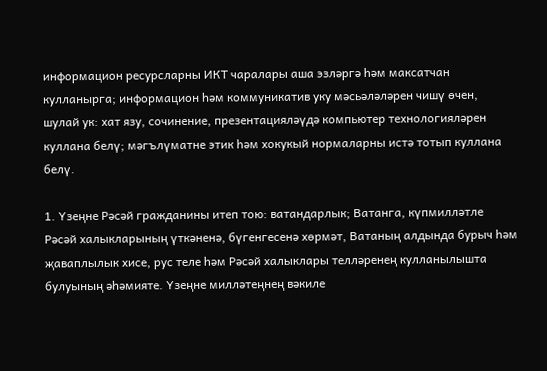информацион ресурсларны ИКТ чаралары аша эзләргә һәм максатчан кулланырга; информацион һәм коммуникатив уку мәсьәләләрен чишү өчен, шулай ук: хат язу, сочинение, презентацияләүдә компьютер технологияләрен куллана белү; мәгълүматне этик һәм хокукый нормаларны истә тотып куллана белү.

1. Үзеңне Рәсәй гражданины итеп тою: ватандарлык; Ватанга, күпмилләтле Рәсәй халыкларының үткәненә, бүгенгесенә хөрмәт, Ватаның алдында бурыч һәм җаваплылык хисе, рус теле һәм Рәсәй халыклары телләренең кулланылышта булуының әһәмияте. Үзеңне милләтеңнең вәкиле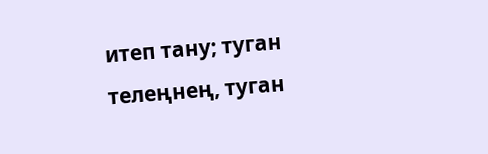итеп тану; туган телеңнең, туган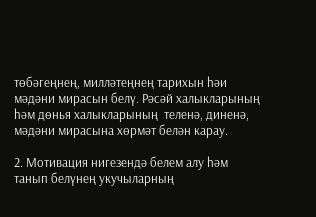төбәгеңнең, милләтеңнең тарихын һәи мәдәни мирасын белү. Рәсәй халыкларының һәм дөнья халыкларының  теленә, диненә, мәдәни мирасына хөрмәт белән карау.

2. Мотивация нигезендә белем алу һәм танып белүнең укучыларның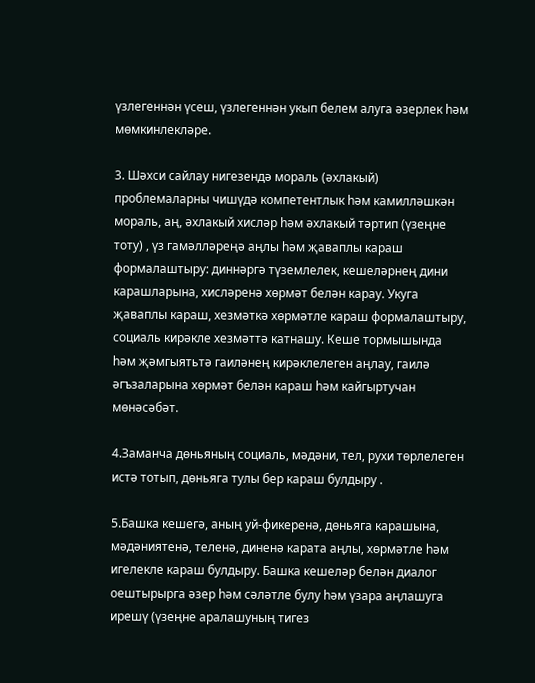үзлегеннән үсеш, үзлегеннән укып белем алуга әзерлек һәм мөмкинлекләре.

3. Шәхси сайлау нигезендә мораль (әхлакый) проблемаларны чишүдә компетентлык һәм камилләшкән мораль, аң, әхлакый хисләр һәм әхлакый тәртип (үзеңне тоту) , үз гамәлләреңә аңлы һәм җаваплы караш формалаштыру: диннәргә түземлелек, кешеләрнең дини карашларына, хисләренә хөрмәт белән карау. Укуга җаваплы караш, хезмәткә хөрмәтле караш формалаштыру, социаль кирәкле хезмәттә катнашу. Кеше тормышында һәм җәмгыятьтә гаиләнең кирәклелеген аңлау, гаилә әгъзаларына хөрмәт белән караш һәм кайгыртучан мөнәсәбәт.

4.Заманча дөньяның социаль, мәдәни, тел, рухи төрлелеген истә тотып, дөньяга тулы бер караш булдыру .

5.Башка кешегә, аның уй-фикеренә, дөньяга карашына, мәдәниятенә, теленә, диненә карата аңлы, хөрмәтле һәм игелекле караш булдыру. Башка кешеләр белән диалог оештырырга әзер һәм сәләтле булу һәм үзара аңлашуга ирешү (үзеңне аралашуның тигез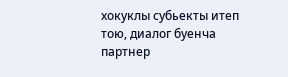хокуклы субьекты итеп тою, диалог буенча партнер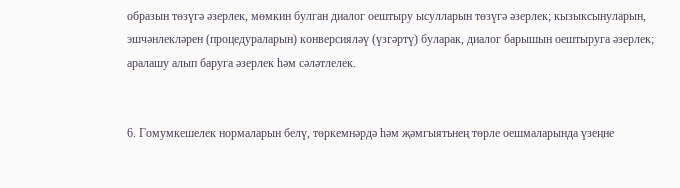образын төзүгә әзерлек, мөмкин булган диалог оештыру ысулларын төзүгә әзерлек; кызыксынуларын, эшчәнлекләрен (процедураларын) конверсияләү (үзгәртү) буларак, диалог барышын оештыруга әзерлек; аралашу алып баруга әзерлек һәм сәләтлелек.


6. Гомумкешелек нормаларын белү, төркемнәрдә һәм җәмгыятьнең төрле оешмаларында үзеңне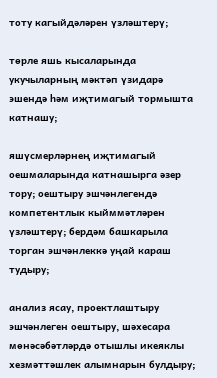тоту кагыйдәләрен үзләштерү;

төрле яшь кысаларында укучыларның мәктәп үзидарә эшендә һәм иҗтимагый тормышта катнашу;

яшүсмерләрнең иҗтимагый оешмаларында катнашырга әзер тору; оештыру эшчәнлегендә компетентлык кыйммәтләрен үзләштерү; бердәм башкарыла торган эшчәнлеккә уңай караш тудыру;

анализ ясау, проектлаштыру эшчәнлеген оештыру, шәхесара мөнәсәбәтләрдә отышлы икеяклы хезмәттәшлек алымнарын булдыру;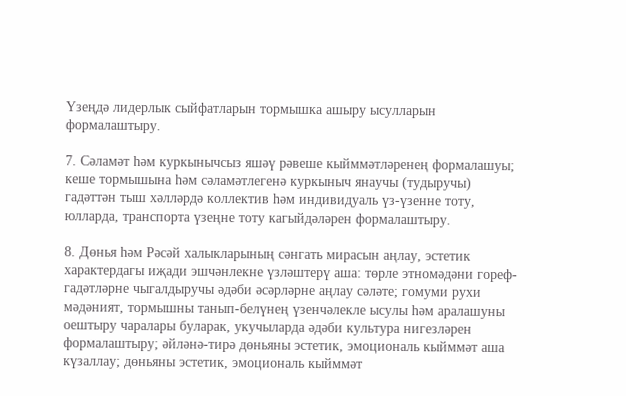Үзеңдә лидерлык сыйфатларын тормышка ашыру ысулларын формалаштыру.

7. Сәламәт һәм куркынычсыз яшәү рәвеше кыйммәтләренең формалашуы; кеше тормышына һәм сәламәтлегенә куркыныч янаучы (тудыручы) гадәттән тыш хәлләрдә коллектив һәм индивидуаль үз-үзенне тоту, юлларда, транспорта үзеңне тоту кагыйдәләрен формалаштыру.

8. Дөнья һәм Рәсәй халыкларының сәнгать мирасын аңлау, эстетик характердагы иҗади эшчәнлекне үзләштерү аша: төрле этномәдәни гореф-гадәтләрне чыгалдыручы әдәби әсәрләрне аңлау сәләте; гомуми рухи мәдәният, тормышны танып-белүнең үзенчәлекле ысулы һәм аралашуны оештыру чаралары буларак, укучыларда әдәби культура нигезләрен формалаштыру; әйләнә-тирә дөньяны эстетик, эмоциональ кыйммәт аша күзаллау; дөньяны эстетик, эмоциональ кыйммәт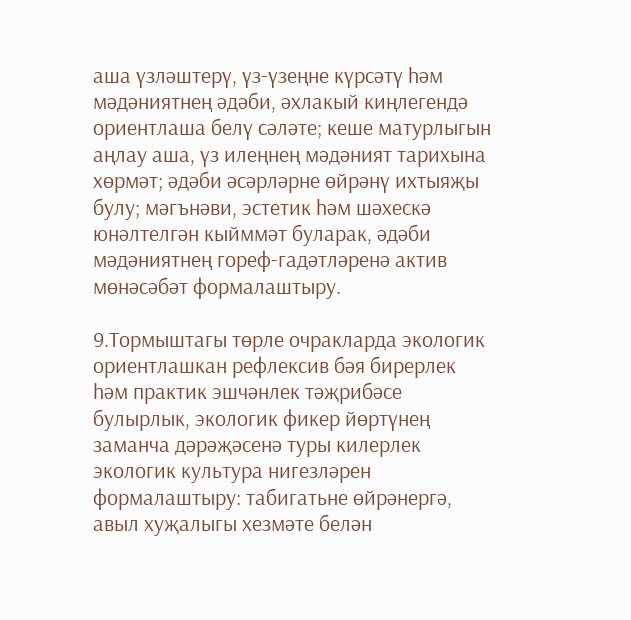аша үзләштерү, үз-үзеңне күрсәтү һәм мәдәниятнең әдәби, әхлакый киңлегендә ориентлаша белү сәләте; кеше матурлыгын аңлау аша, үз илеңнең мәдәният тарихына хөрмәт; әдәби әсәрләрне өйрәнү ихтыяҗы булу; мәгънәви, эстетик һәм шәхескә юнәлтелгән кыйммәт буларак, әдәби мәдәниятнең гореф-гадәтләренә актив мөнәсәбәт формалаштыру.

9.Тормыштагы төрле очракларда экологик ориентлашкан рефлексив бәя бирерлек һәм практик эшчәнлек тәҗрибәсе булырлык, экологик фикер йөртүнең заманча дәрәҗәсенә туры килерлек экологик культура нигезләрен формалаштыру: табигатьне өйрәнергә, авыл хуҗалыгы хезмәте белән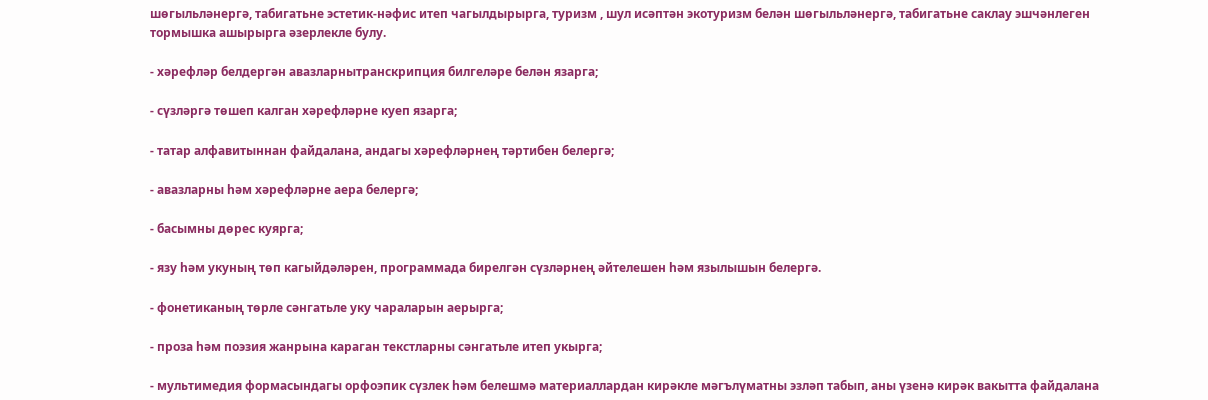шөгыльләнергә, табигатьне эстетик-нәфис итеп чагылдырырга, туризм , шул исәптән экотуризм белән шөгыльләнергә, табигатьне саклау эшчәнлеген тормышка ашырырга әзерлекле булу.

- хәрефләр белдергән авазларнытранскрипция билгеләре белән язарга;

- сүзләргә төшеп калган хәрефләрне куеп язарга;

- татар алфавитыннан файдалана, андагы хәрефләрнең тәртибен белергә;

- авазларны һәм хәрефләрне аера белергә;

- басымны дөрес куярга;

- язу һәм укуның төп кагыйдәләрен, программада бирелгән сүзләрнең әйтелешен һәм язылышын белергә.

- фонетиканың төрле сәнгатьле уку чараларын аерырга;

- проза һәм поэзия жанрына караган текстларны сәнгатьле итеп укырга;

- мультимедия формасындагы орфоэпик сүзлек һәм белешмә материаллардан кирәкле мәгълүматны эзләп табып, аны үзенә кирәк вакытта файдалана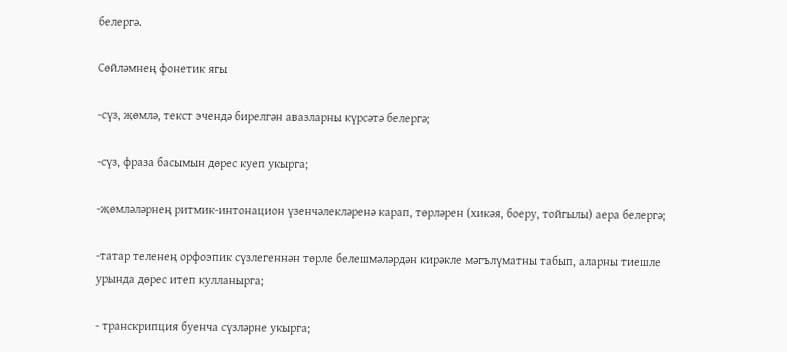белергә.

Сөйләмнең фонетик ягы

-сүз, җөмлә, текст эчендә бирелгән авазларны күрсәтә белергә;

-сүз, фраза басымын дөрес куеп укырга;

-җөмләләрнең ритмик-интонацион үзенчәлекләренә карап, төрләрен (хикәя, боеру, тойгылы) аера белергә;

-татар теленең орфоэпик сүзлегеннән төрле белешмәләрдән кирәкле мәгълүматны табып, аларны тиешле урында дөрес итеп кулланырга;

- транскрипция буенча сүзләрне укырга;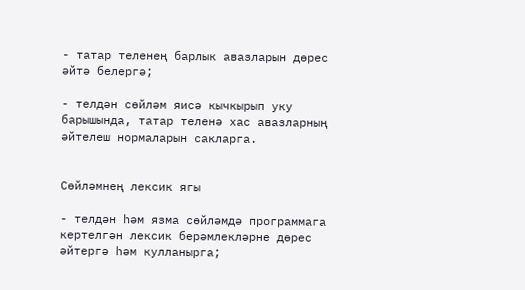- татар теленең барлык авазларын дөрес әйтә белергә;

- телдән сөйләм яисә кычкырып уку барышында, татар теленә хас авазларның әйтелеш нормаларын сакларга.


Сөйләмнең лексик ягы

- телдән һәм язма сөйләмдә программага кертелгән лексик берәмлекләрне дөрес әйтергә һәм кулланырга;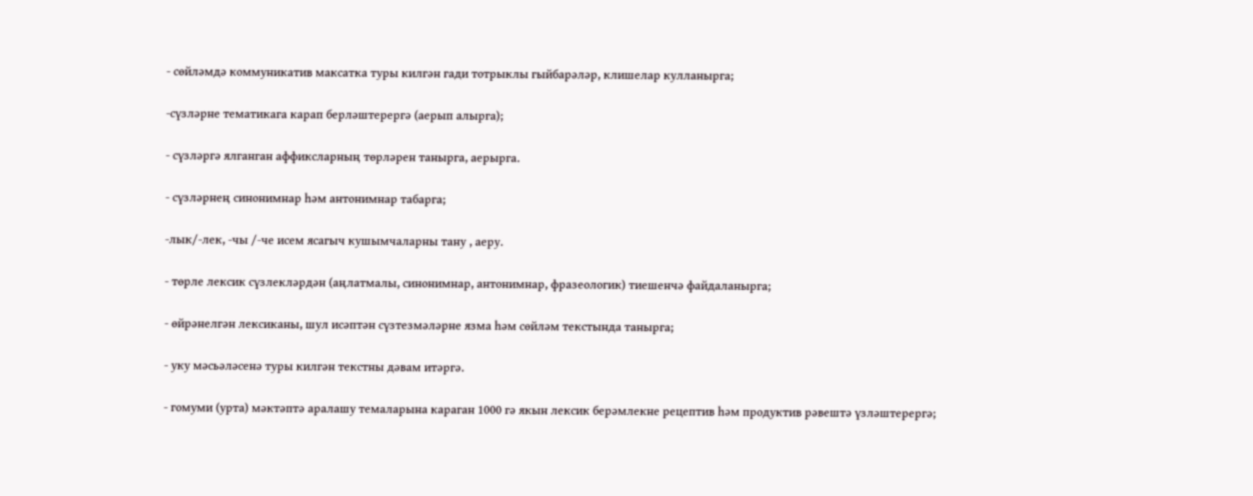- сөйләмдә коммуникатив максатка туры килгән гади тотрыклы гыйбарәләр, клишелар кулланырга;

-сүзләрне тематикага карап берләштерергә (аерып алырга);

- сүзләргә ялганган аффиксларның төрләрен танырга, аерырга.

- сүзләрнең синонимнар һәм антонимнар табарга;

-лык/-лек, -чы /-че исем ясагыч кушымчаларны тану , аеру.

- төрле лексик сүзлекләрдән (аңлатмалы, синонимнар, антонимнар, фразеологик) тиешенчә файдаланырга;

- өйрәнелгән лексиканы, шул исәптән сүзтезмәләрне язма һәм сөйләм текстында танырга;

- уку мәсьәләсенә туры килгән текстны дәвам итәргә.

- гомуми (урта) мәктәптә аралашу темаларына караган 1000 гә якын лексик берәмлекне рецептив һәм продуктив рәвештә үзләштерергә;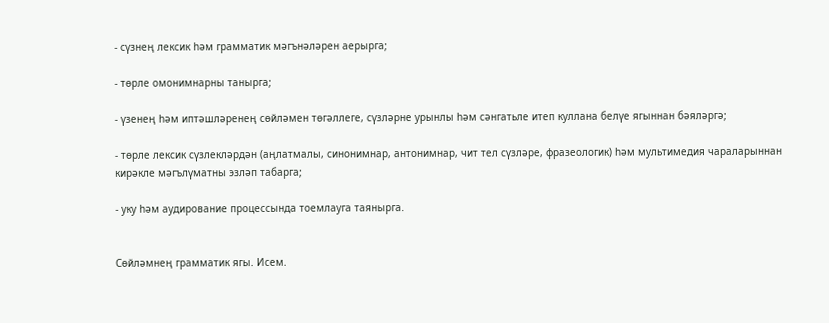- сүзнең лексик һәм грамматик мәгънәләрен аерырга;

- төрле омонимнарны танырга;

- үзенең һәм иптәшләренең сөйләмен төгәллеге, сүзләрне урынлы һәм сәнгатьле итеп куллана белүе ягыннан бәяләргә;

- төрле лексик сүзлекләрдән (аңлатмалы, синонимнар, антонимнар, чит тел сүзләре, фразеологик) һәм мультимедия чараларыннан кирәкле мәгълүматны эзләп табарга;

- уку һәм аудирование процессында тоемлауга таянырга.


Сөйләмнең грамматик ягы. Исем.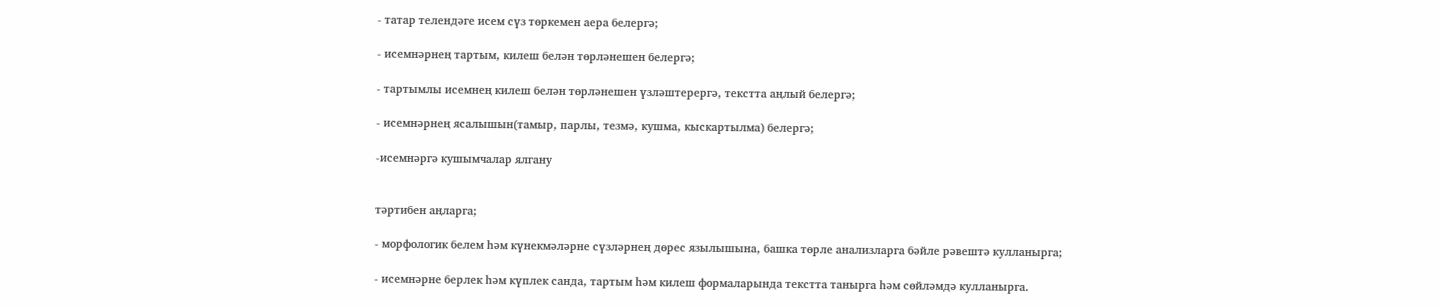- татар телендәге исем сүз төркемен аера белергә;

- исемнәрнең тартым, килеш белән төрләнешен белергә;

- тартымлы исемнең килеш белән төрләнешен үзләштерергә, текстта аңлый белергә;

- исемнәрнең ясалышын(тамыр, парлы, тезмә, кушма, кыскартылма) белергә;

-исемнәргә кушымчалар ялгану


тәртибен аңларга;

- морфологик белем һәм күнекмәләрне сүзләрнең дөрес язылышына, башка төрле анализларга бәйле рәвештә кулланырга;

- исемнәрне берлек һәм күплек санда, тартым һәм килеш формаларында текстта танырга һәм сөйләмдә кулланырга.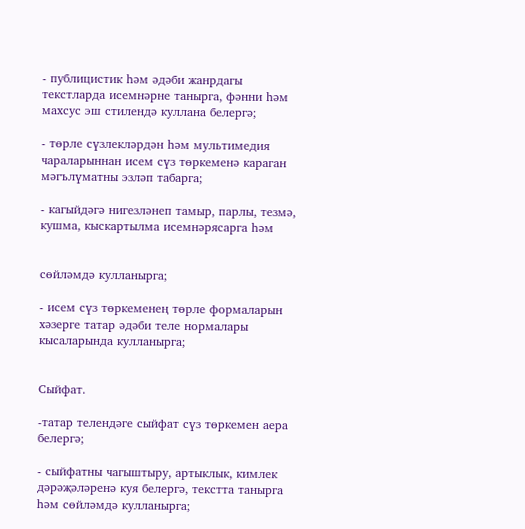- публицистик һәм әдәби жанрдагы текстларда исемнәрне танырга, фәнни һәм махсус эш стилендә куллана белергә;

- төрле сүзлекләрдән һәм мультимедия чараларыннан исем сүз төркеменә караган мәгълүматны эзләп табарга;

- кагыйдәгә нигезләнеп тамыр, парлы, тезмә, кушма, кыскартылма исемнәрясарга һәм


сөйләмдә кулланырга;

- исем сүз төркеменең төрле формаларын хәзерге татар әдәби теле нормалары кысаларында кулланырга;


Сыйфат.

-татар телендәге сыйфат сүз төркемен аера белергә;

- сыйфатны чагыштыру, артыклык, кимлек дәрәҗәләренә куя белергә, текстта танырга һәм сөйләмдә кулланырга;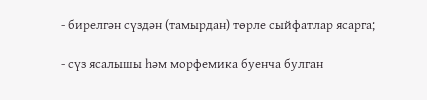- бирелгән сүздән (тамырдан) төрле сыйфатлар ясарга;

- сүз ясалышы һәм морфемика буенча булган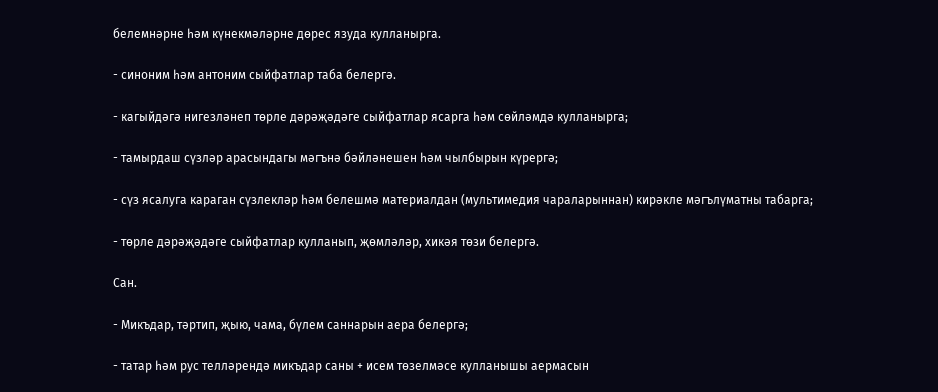белемнәрне һәм күнекмәләрне дөрес язуда кулланырга.

- синоним һәм антоним сыйфатлар таба белергә.

- кагыйдәгә нигезләнеп төрле дәрәҗәдәге сыйфатлар ясарга һәм сөйләмдә кулланырга;

- тамырдаш сүзләр арасындагы мәгънә бәйләнешен һәм чылбырын күрергә;

- сүз ясалуга караган сүзлекләр һәм белешмә материалдан (мультимедия чараларыннан) кирәкле мәгълүматны табарга;

- төрле дәрәҗәдәге сыйфатлар кулланып, җөмләләр, хикәя төзи белергә.

Сан.

- Микъдар, тәртип, җыю, чама, бүлем саннарын аера белергә;

- татар һәм рус телләрендә микъдар саны + исем төзелмәсе кулланышы аермасын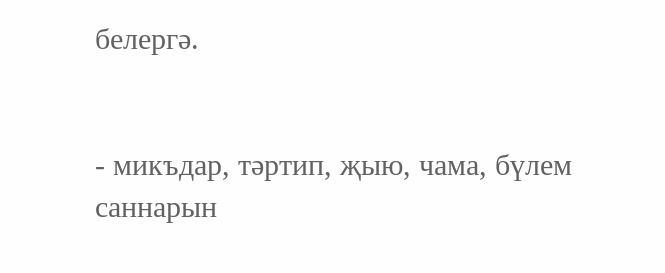белергә.


- микъдар, тәртип, җыю, чама, бүлем саннарын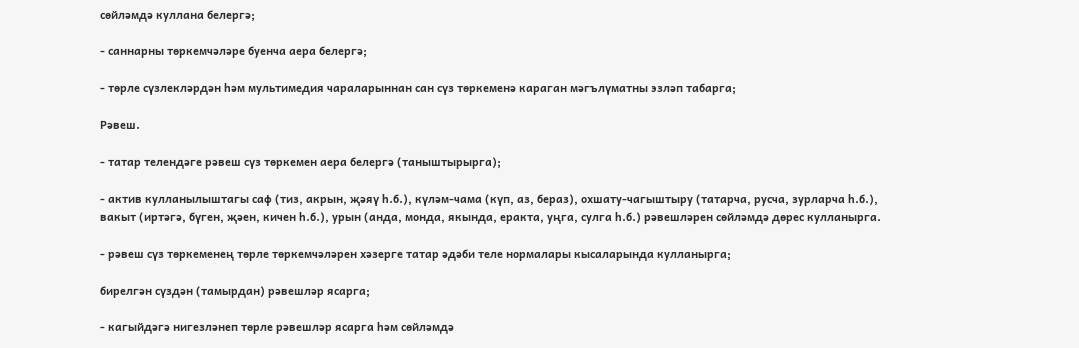сөйләмдә куллана белергә;

- саннарны төркемчәләре буенча аера белергә;

- төрле сүзлекләрдән һәм мультимедия чараларыннан сан сүз төркеменә караган мәгълүматны эзләп табарга;

Рәвеш.

- татар телендәге рәвеш сүз төркемен аера белергә (таныштырырга);

- актив кулланылыштагы саф (тиз, акрын, җәяү һ.б.), күләм-чама (күп, аз, бераз), охшату-чагыштыру (татарча, русча, зурларча һ.б.), вакыт (иртәгә, бүген, җәен, кичен һ.б.), урын (анда, монда, якында, еракта, уңга, сулга һ.б.) рәвешләрен сөйләмдә дөрес кулланырга.

- рәвеш сүз төркеменең төрле төркемчәләрен хәзерге татар әдәби теле нормалары кысаларында кулланырга;

бирелгән сүздән (тамырдан) рәвешләр ясарга;

- кагыйдәгә нигезләнеп төрле рәвешләр ясарга һәм сөйләмдә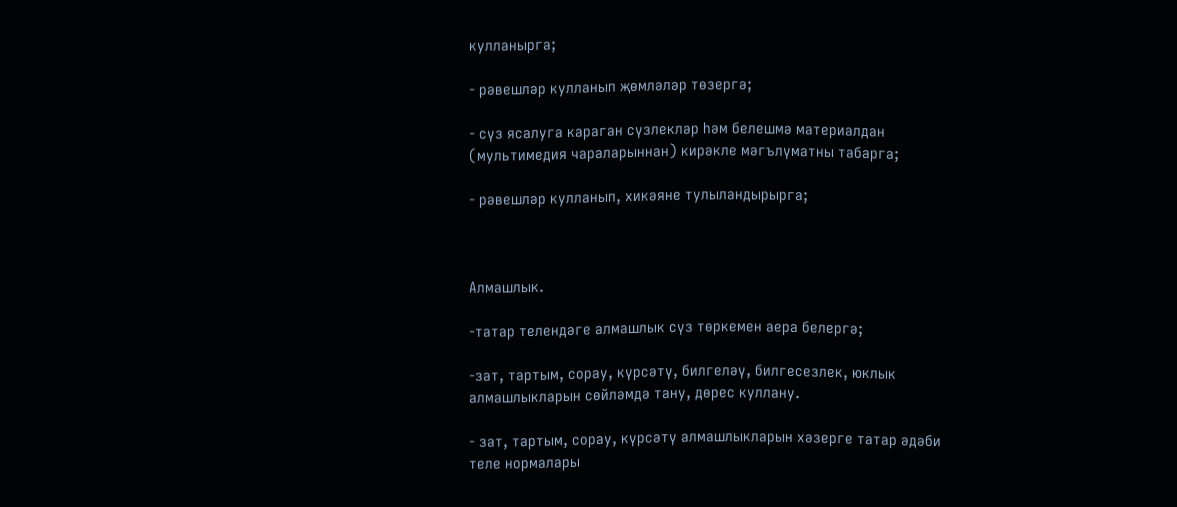кулланырга;

- рәвешләр кулланып җөмләләр төзергә;

- сүз ясалуга караган сүзлекләр һәм белешмә материалдан (мультимедия чараларыннан) кирәкле мәгълүматны табарга;

- рәвешләр кулланып, хикәяне тулыландырырга;



Алмашлык.

-татар телендәге алмашлык сүз төркемен аера белергә;

-зат, тартым, сорау, күрсәтү, билгеләү, билгесезлек, юклык алмашлыкларын сөйләмдә тану, дөрес куллану.

- зат, тартым, сорау, күрсәтү алмашлыкларын хәзерге татар әдәби теле нормалары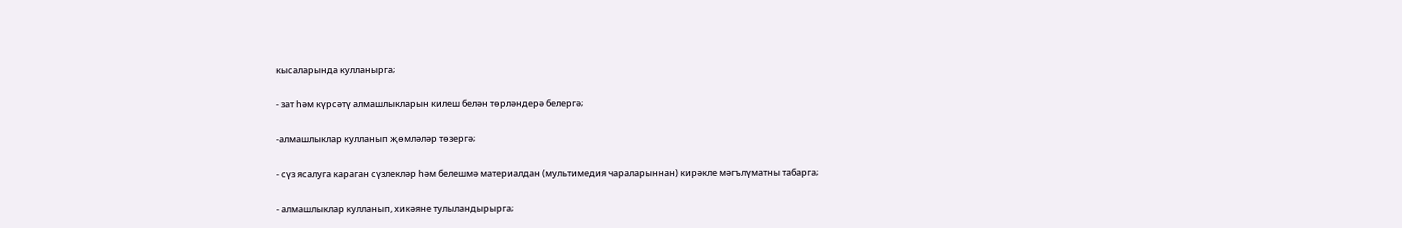кысаларында кулланырга;

- зат һәм күрсәтү алмашлыкларын килеш белән төрләндерә белергә;

-алмашлыклар кулланып җөмләләр төзергә;

- сүз ясалуга караган сүзлекләр һәм белешмә материалдан (мультимедия чараларыннан) кирәкле мәгълүматны табарга;

- алмашлыклар кулланып, хикәяне тулыландырырга;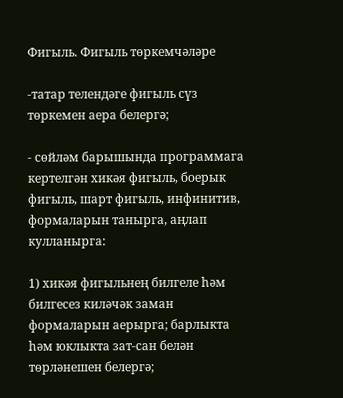Фигыль. Фигыль төркемчәләре

-татар телендәге фигыль сүз төркемен аера белергә;

- сөйләм барышында программага кертелгән хикәя фигыль, боерык фигыль, шарт фигыль, инфинитив, формаларын танырга, аңлап кулланырга:

1) хикәя фигыльнең билгеле һәм билгесез киләчәк заман формаларын аерырга; барлыкта һәм юклыкта зат-сан белән төрләнешен белергә;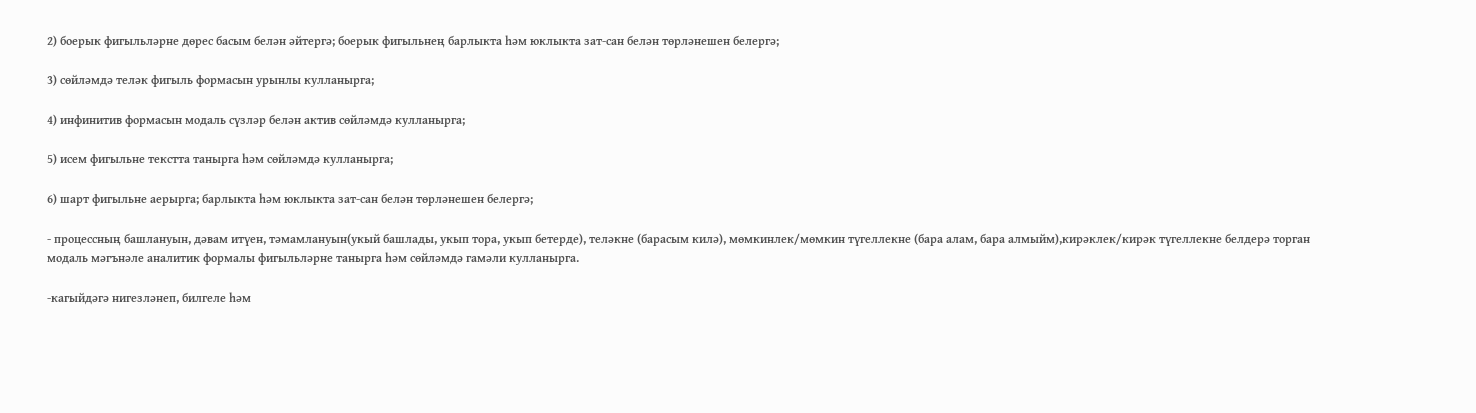2) боерык фигыльләрне дөрес басым белән әйтергә; боерык фигыльнең барлыкта һәм юклыкта зат-сан белән төрләнешен белергә;

3) сөйләмдә теләк фигыль формасын урынлы кулланырга;

4) инфинитив формасын модаль сүзләр белән актив сөйләмдә кулланырга;

5) исем фигыльне текстта танырга һәм сөйләмдә кулланырга;

6) шарт фигыльне аерырга; барлыкта һәм юклыкта зат-сан белән төрләнешен белергә;

- процессның башлануын, дәвам итүен, тәмамлануын(укый башлады, укып тора, укып бетерде), теләкне (барасым килә), мөмкинлек/мөмкин түгеллекне (бара алам, бара алмыйм),кирәклек/кирәк түгеллекне белдерә торган модаль мәгънәле аналитик формалы фигыльләрне танырга һәм сөйләмдә гамәли кулланырга.

-кагыйдәгә нигезләнеп, билгеле һәм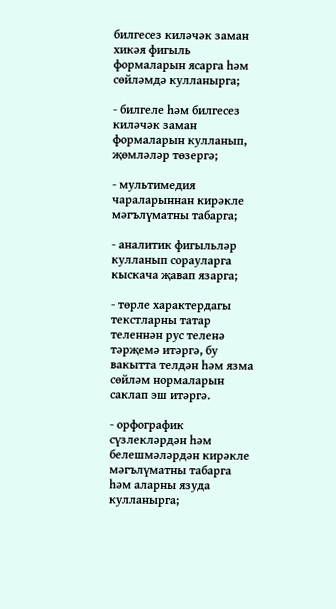билгесез киләчәк заман хикәя фигыль формаларын ясарга һәм сөйләмдә кулланырга;

- билгеле һәм билгесез киләчәк заман формаларын кулланып, җөмләләр төзергә;

- мультимедия чараларыннан кирәкле мәгълүматны табарга;

- аналитик фигыльләр кулланып сорауларга кыскача җавап язарга;

- төрле характердагы текстларны татар теленнән рус теленә тәрҗемә итәргә, бу вакытта телдән һәм язма сөйләм нормаларын саклап эш итәргә.

- орфографик сүзлекләрдән һәм белешмәләрдән кирәкле мәгълүматны табарга һәм аларны язуда кулланырга;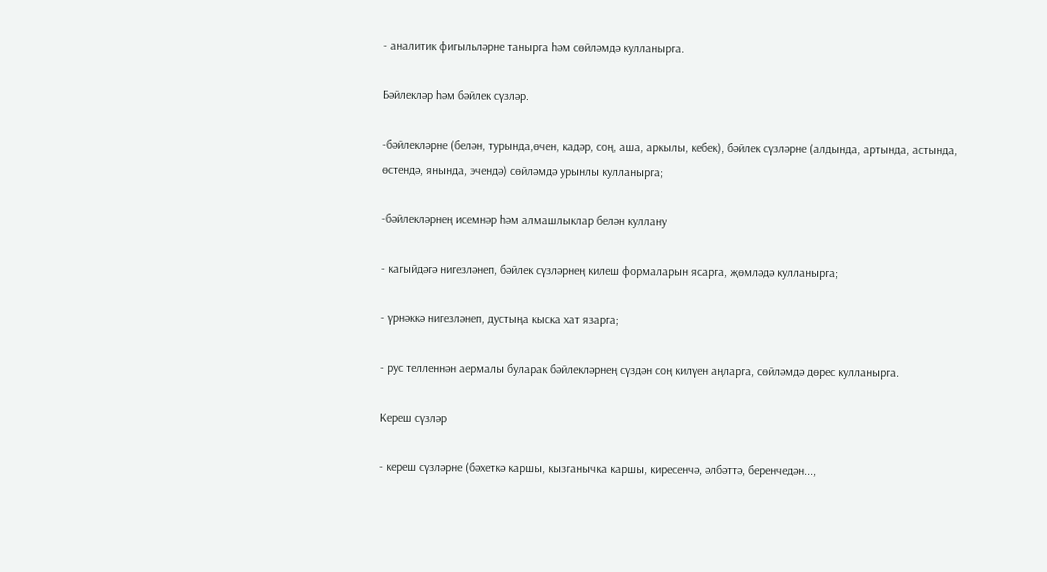- аналитик фигыльләрне танырга һәм сөйләмдә кулланырга.

Бәйлекләр һәм бәйлек сүзләр.

-бәйлекләрне (белән, турында,өчен, кадәр, соң, аша, аркылы, кебек), бәйлек сүзләрне (алдында, артында, астында, өстендә, янында, эчендә) сөйләмдә урынлы кулланырга;

-бәйлекләрнең исемнәр һәм алмашлыклар белән куллану

- кагыйдәгә нигезләнеп, бәйлек сүзләрнең килеш формаларын ясарга, җөмләдә кулланырга;

- үрнәккә нигезләнеп, дустыңа кыска хат язарга;

- рус телленнән аермалы буларак бәйлекләрнең сүздән соң килүен аңларга, сөйләмдә дөрес кулланырга.

Кереш сүзләр

- кереш сүзләрне (бәхеткә каршы, кызганычка каршы, киресенчә, әлбәттә, беренчедән...,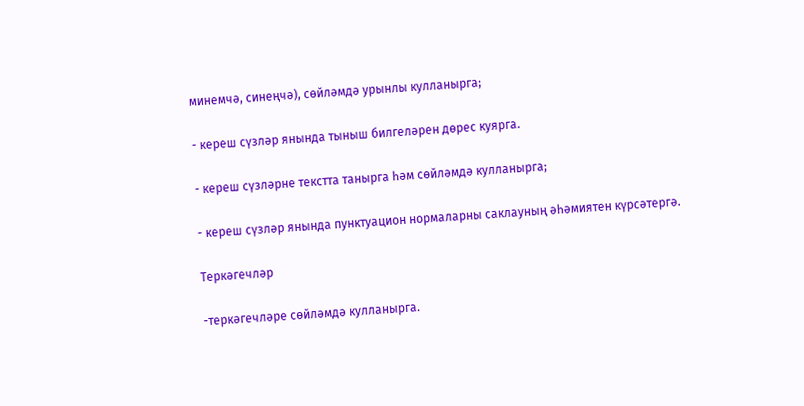минемчә, синеңчә), сөйләмдә урынлы кулланырга;

- кереш сүзләр янында тыныш билгеләрен дөрес куярга.

- кереш сүзләрне текстта танырга һәм сөйләмдә кулланырга;

- кереш сүзләр янында пунктуацион нормаларны саклауның әһәмиятен күрсәтергә.

Теркәгечләр

-теркәгечләре сөйләмдә кулланырга.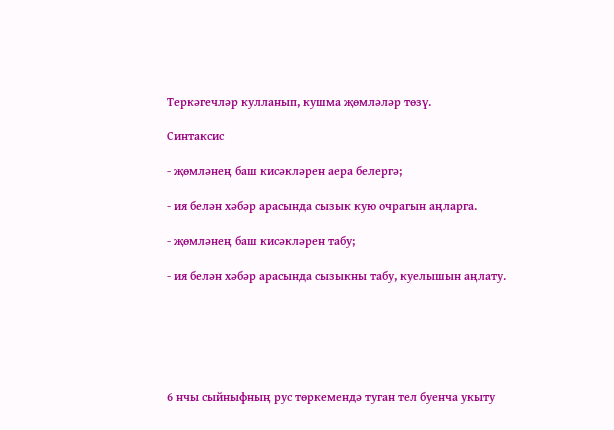Теркәгечләр кулланып, кушма җөмләләр төзү.

Синтаксис

- җөмләнең баш кисәкләрен аера белергә;

- ия белән хәбәр арасында сызык кую очрагын аңларга.

- җөмләнең баш кисәкләрен табу;

- ия белән хәбәр арасында сызыкны табу, куелышын аңлату.






6 нчы сыйныфның рус төркемендә туган тел буенча укыту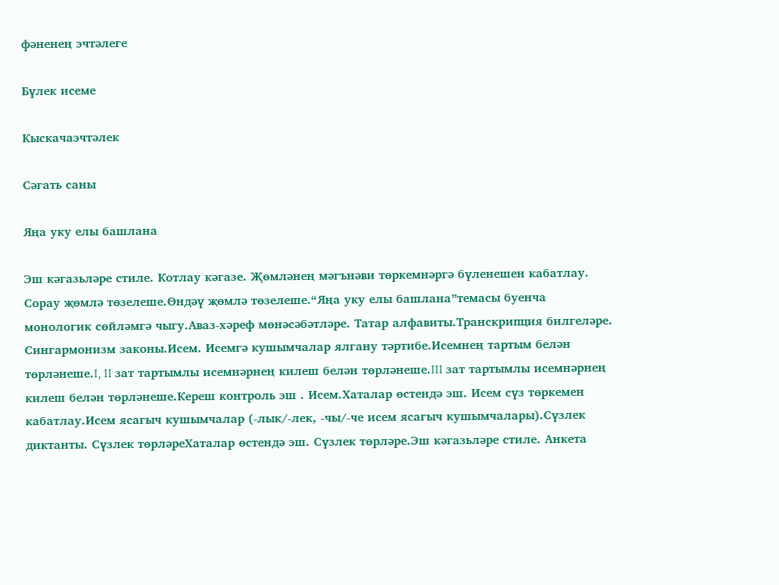фәненең эчтәлеге

Бүлек исеме

Кыскачаэчтәлек

Сәгать саны

Яңа уку елы башлана

Эш кәгазьләре стиле. Котлау кәгазе. Җөмләнең мәгънәви төркемнәргә бүленешен кабатлау. Сорау җөмлә төзелеше.Өндәү җөмлә төзелеше.“Яңа уку елы башлана”темасы буенча монологик сөйләмгә чыгу.Аваз-хәреф мөнәсәбәтләре. Татар алфавиты.Транскрипция билгеләре. Сингармонизм законы.Исем. Исемгә кушымчалар ялгану тәртибе.Исемнең тартым белән төрләнеше.I, II зат тартымлы исемнәрнең килеш белән төрләнеше.III зат тартымлы исемнәрнең килеш белән төрләнеше.Кереш контроль эш . Исем.Хаталар өстендә эш. Исем сүз төркемен кабатлау.Исем ясагыч кушымчалар (-лык/-лек, -чы/-че исем ясагыч кушымчалары).Сүзлек диктанты. Сүзлек төрләреХаталар өстендә эш. Сүзлек төрләре.Эш кәгазьләре стиле. Анкета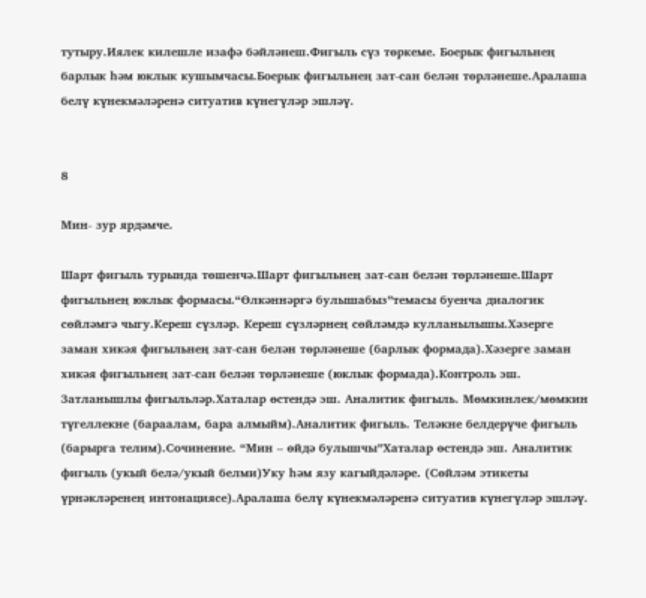тутыру.Иялек килешле изафә бәйләнеш.Фигыль сүз төркеме. Боерык фигыльнең барлык һәм юклык кушымчасы.Боерык фигыльнең зат-сан белән төрләнеше.Аралаша белү күнекмәләренә ситуатив күнегүләр эшләү.


8

Мин- зур ярдәмче.

Шарт фигыль турында төшенчә.Шарт фигыльнең зат-сан белән төрләнеше.Шарт фигыльнең юклык формасы.“Өлкәннәргә булышабыз”темасы буенча диалогик сөйләмгә чыгу.Кереш сүзләр. Кереш сүзләрнең сөйләмдә кулланылышы.Хәзерге заман хикәя фигыльнең зат-сан белән төрләнеше (барлык формада).Хәзерге заман хикәя фигыльнең зат-сан белән төрләнеше (юклык формада).Контроль эш. Затланышлы фигыльләр.Хаталар өстендә эш. Аналитик фигыль. Мөмкинлек/мөмкин түгеллекне (бараалам, бара алмыйм).Аналитик фигыль. Теләкне белдерүче фигыль (барырга телим).Сочинение. “Мин – өйдә булышчы”Хаталар өстендә эш. Аналитик фигыль (укый белә/укый белми)Уку һәм язу кагыйдәләре. (Сөйләм этикеты үрнәкләренең интонациясе).Аралаша белү күнекмәләренә ситуатив күнегүләр эшләү.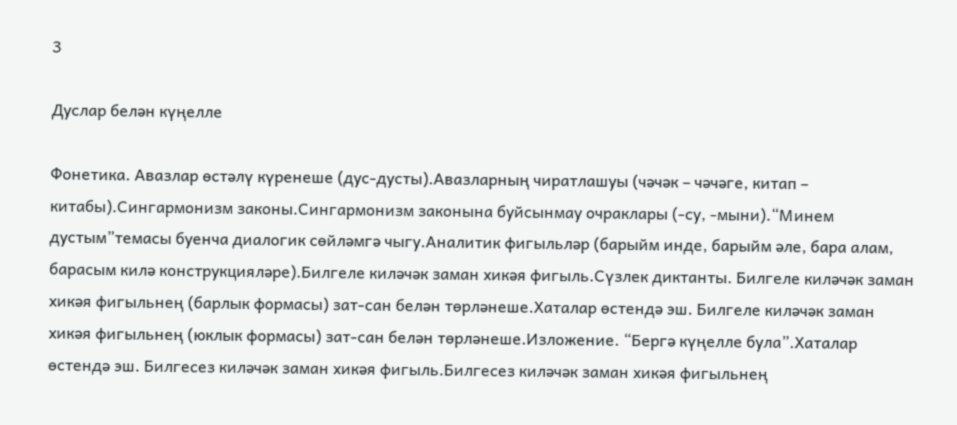3

Дуслар белән күңелле

Фонетика. Авазлар өстәлү күренеше (дус-дусты).Авазларның чиратлашуы (чәчәк – чәчәге, китап – китабы).Сингармонизм законы.Сингармонизм законына буйсынмау очраклары (-су, -мыни).“Минем дустым”темасы буенча диалогик сөйләмгә чыгу.Аналитик фигыльләр (барыйм инде, барыйм әле, бара алам, барасым килә конструкцияләре).Билгеле киләчәк заман хикәя фигыль.Сүзлек диктанты. Билгеле киләчәк заман хикәя фигыльнең (барлык формасы) зат-сан белән төрләнеше.Хаталар өстендә эш. Билгеле киләчәк заман хикәя фигыльнең (юклык формасы) зат-сан белән төрләнеше.Изложение. “Бергә күңелле була”.Хаталар өстендә эш. Билгесез киләчәк заман хикәя фигыль.Билгесез киләчәк заман хикәя фигыльнең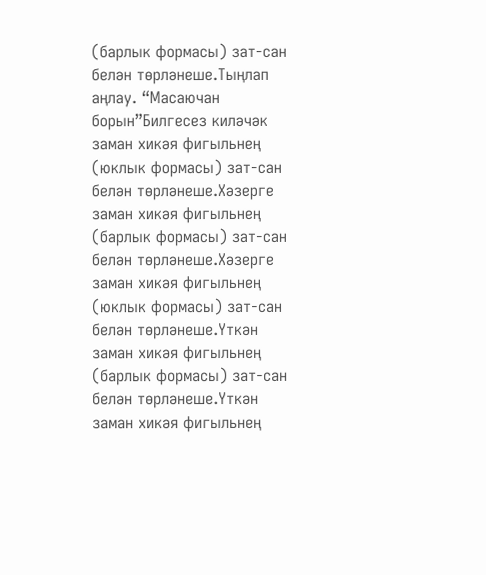(барлык формасы) зат-сан белән төрләнеше.Тыңлап аңлау. “Масаючан борын”Билгесез киләчәк заман хикәя фигыльнең (юклык формасы) зат-сан белән төрләнеше.Хәзерге заман хикәя фигыльнең (барлык формасы) зат-сан белән төрләнеше.Хәзерге заман хикәя фигыльнең (юклык формасы) зат-сан белән төрләнеше.Үткән заман хикәя фигыльнең (барлык формасы) зат-сан белән төрләнеше.Үткән заман хикәя фигыльнең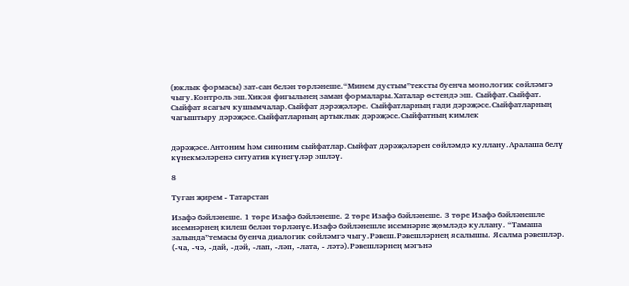(юклык формасы) зат-сан белән төрләнеше.“Минем дустым”тексты буенча монологик сөйләмгә чыгу.Контроль эш.Хикәя фигыльнең заман формалары.Хаталар өстендә эш. Сыйфат.Сыйфат. Сыйфат ясагыч кушымчалар.Сыйфат дәрәҗәләре. Сыйфатларның гади дәрәҗәсе.Сыйфатларның чагыштыру дәрәҗәсе.Сыйфатларның артыклык дәрәҗәсе.Сыйфатның кимлек


дәрәҗәсе.Антоним һәм синоним сыйфатлар.Сыйфат дәрәҗәләрен сөйләмдә куллану.Аралаша белү күнекмәләренә ситуатив күнегүләр эшләү.

8

Туган җирем - Татарстан

Изафә бәйләнеше. 1 төре Изафә бәйләнеше. 2 төре Изафә бәйләнеше. 3 төре Изафә бәйләнешле исемнәрнең килеш белән төрләнүе.Изафә бәйләнешле исемнәрне җөмләдә куллану. “Тамаша залында”темасы буенча диалогик сөйләмгә чыгу.Рәвеш.Рәвешләрнең ясалышы. Ясалма рәвешләр. (-ча, -чә, -дай, -дәй, -лап, -ләп, -лата, - ләтә).Рәвешләрнең мәгънә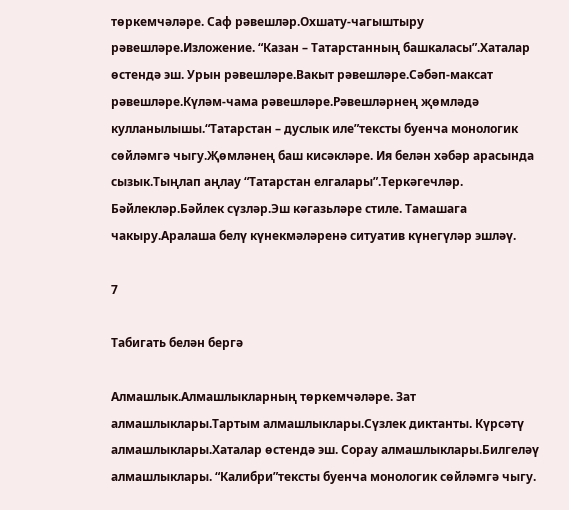төркемчәләре. Саф рәвешләр.Охшату-чагыштыру рәвешләре.Изложение. “Казан – Татарстанның башкаласы”.Хаталар өстендә эш. Урын рәвешләре.Вакыт рәвешләре.Сәбәп-максат рәвешләре.Күләм-чама рәвешләре.Рәвешләрнең җөмләдә кулланылышы.“Татарстан – дуслык иле”тексты буенча монологик сөйләмгә чыгу.Җөмләнең баш кисәкләре. Ия белән хәбәр арасында сызык.Тыңлап аңлау “Татарстан елгалары”.Теркәгечләр. Бәйлекләр.Бәйлек сүзләр.Эш кәгазьләре стиле. Тамашага чакыру.Аралаша белү күнекмәләренә ситуатив күнегүләр эшләү.

7

Табигать белән бергә

Алмашлык.Алмашлыкларның төркемчәләре. Зат алмашлыклары.Тартым алмашлыклары.Сүзлек диктанты. Күрсәтү алмашлыклары.Хаталар өстендә эш. Сорау алмашлыклары.Билгеләү алмашлыклары. “Калибри”тексты буенча монологик сөйләмгә чыгу.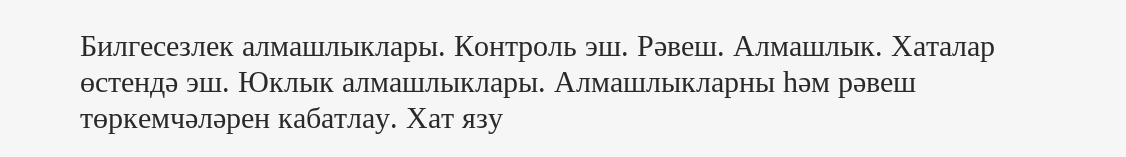Билгесезлек алмашлыклары. Контроль эш. Рәвеш. Алмашлык. Хаталар өстендә эш. Юклык алмашлыклары. Алмашлыкларны һәм рәвеш төркемчәләрен кабатлау. Хат язу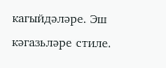кагыйдәләре. Эш кәгазьләре стиле.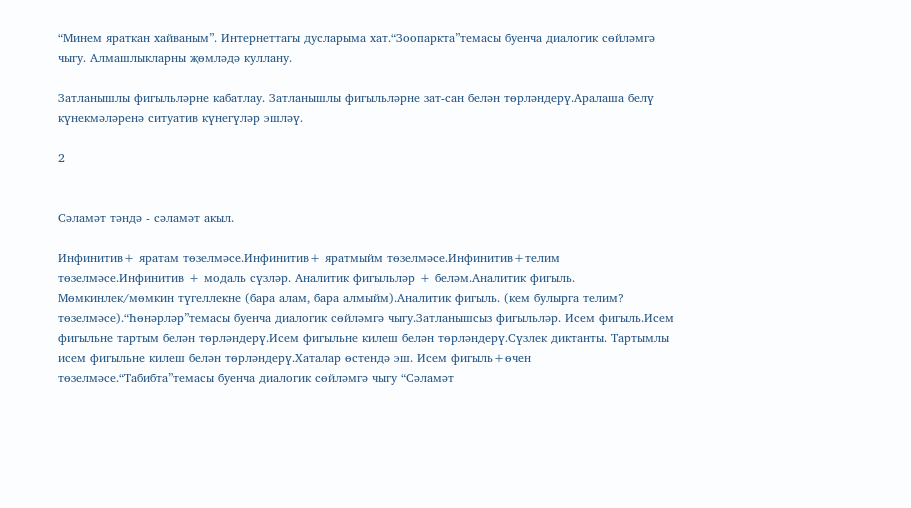“Минем яраткан хайваным”. Интернеттагы дусларыма хат.“Зоопаркта”темасы буенча диалогик сөйләмгә чыгу. Алмашлыкларны җөмләдә куллану.

Затланышлы фигыльләрне кабатлау. Затланышлы фигыльләрне зат-сан белән төрләндерү.Аралаша белү күнекмәләренә ситуатив күнегүләр эшләү.

2


Сәламәт тәндә - сәламәт акыл.

Инфинитив+ яратам төзелмәсе.Инфинитив+ яратмыйм төзелмәсе.Инфинитив+телим төзелмәсе.Инфинитив + модаль сүзләр. Аналитик фигыльләр + беләм.Аналитик фигыль. Мөмкинлек/мөмкин түгеллекне (бара алам, бара алмыйм).Аналитик фигыль. (кем булырга телим? төзелмәсе).“Һөнәрләр”темасы буенча диалогик сөйләмгә чыгу.Затланышсыз фигыльләр. Исем фигыль.Исем фигыльне тартым белән төрләндерү.Исем фигыльне килеш белән төрләндерү.Сүзлек диктанты. Тартымлы исем фигыльне килеш белән төрләндерү.Хаталар өстендә эш. Исем фигыль+өчен төзелмәсе.“Табибта”темасы буенча диалогик сөйләмгә чыгу “Сәламәт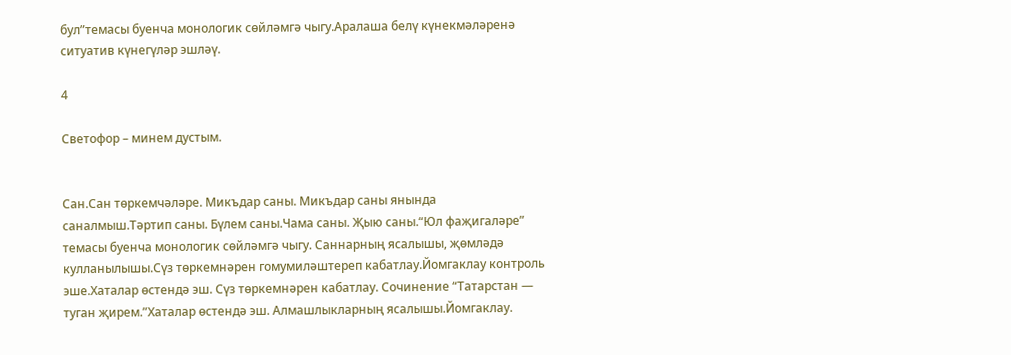бул”темасы буенча монологик сөйләмгә чыгу.Аралаша белү күнекмәләренә ситуатив күнегүләр эшләү.

4

Светофор – минем дустым.


Сан.Сан төркемчәләре. Микъдар саны. Микъдар саны янында саналмыш.Тәртип саны. Бүлем саны.Чама саны. Җыю саны.“Юл фаҗигаләре” темасы буенча монологик сөйләмгә чыгу. Саннарның ясалышы, җөмләдә кулланылышы.Сүз төркемнәрен гомумиләштереп кабатлау.Йомгаклау контроль эше.Хаталар өстендә эш. Сүз төркемнәрен кабатлау. Сочинение “Татарстан — туган җирем.”Хаталар өстендә эш. Алмашлыкларның ясалышы.Йомгаклау.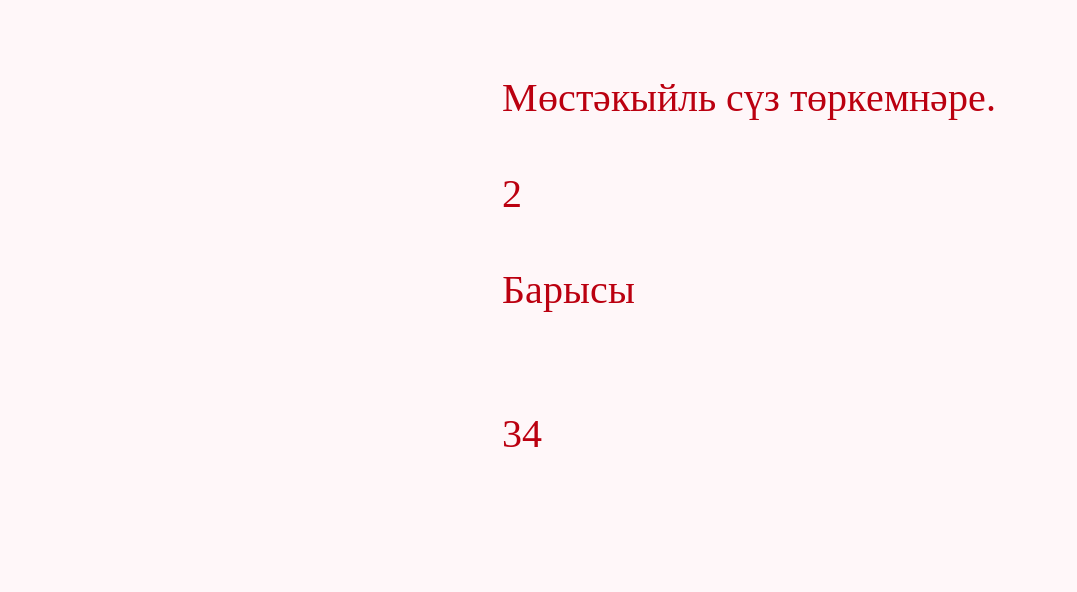Мөстәкыйль сүз төркемнәре.

2

Барысы


34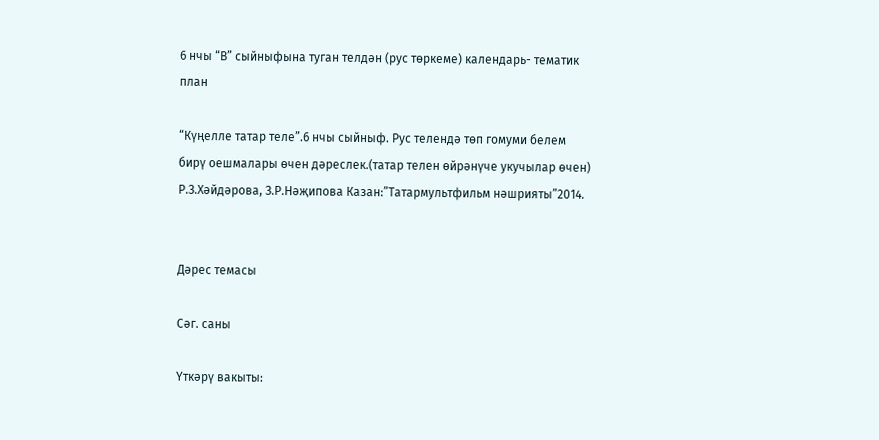6 нчы “В” сыйныфына туган телдән (рус төркеме) календарь- тематик план

“Күңелле татар теле”.6 нчы сыйныф. Рус телендә төп гомуми белем бирү оешмалары өчен дәреслек.(татар телен өйрәнүче укучылар өчен) Р.З.Хәйдәрова, З.Р.Нәҗипова Казан:”Татармультфильм нәшрияты”2014.


Дәрес темасы

Сәг. саны

Үткәрү вакыты: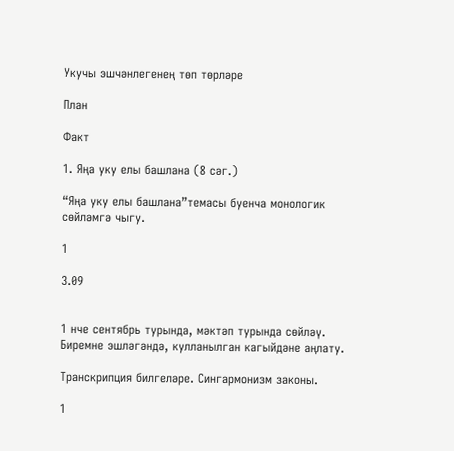Укучы эшчәнлегенең төп төрләре

План

Факт

1. Яңа уку елы башлана (8 сәг.)

“Яңа уку елы башлана”темасы буенча монологик сөйләмгә чыгу.

1

3.09


1 нче сентябрь турында, мәктәп турында сөйләү. Биремне эшләгәндә, кулланылган кагыйдәне аңлату.

Транскрипция билгеләре. Сингармонизм законы.

1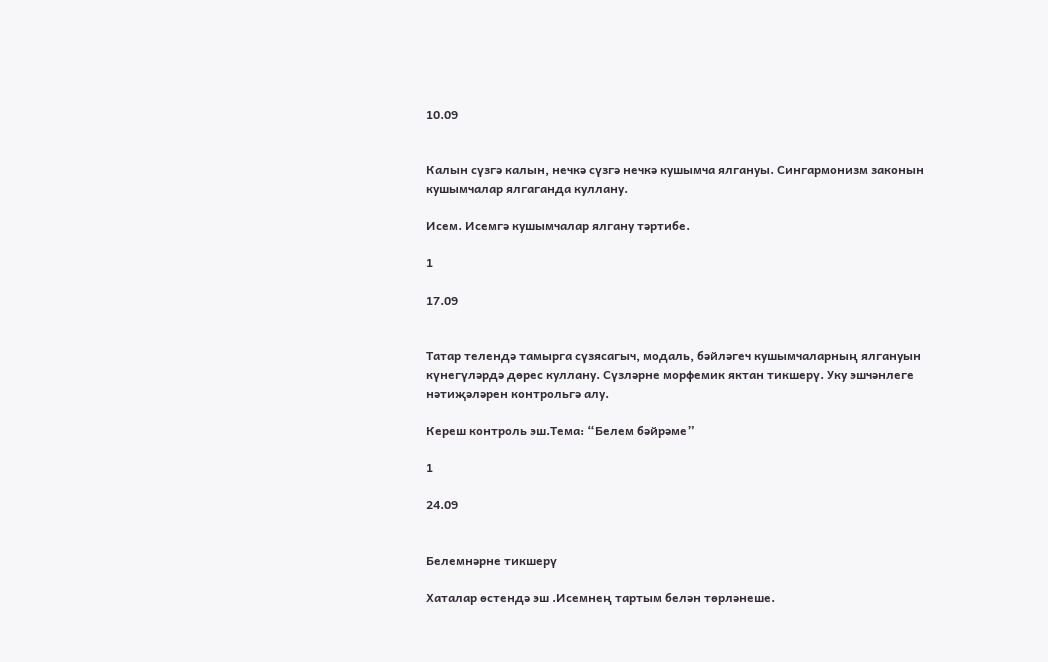10.09


Калын сүзгә калын, нечкә сүзгә нечкә кушымча ялгануы. Сингармонизм законын кушымчалар ялгаганда куллану.

Исем. Исемгә кушымчалар ялгану тәртибе.

1

17.09


Татар телендә тамырга сүзясагыч, модаль, бәйләгеч кушымчаларның ялгануын күнегүләрдә дөрес куллану. Сүзләрне морфемик яктан тикшерү. Уку эшчәнлеге нәтиҗәләрен контрольгә алу.

Кереш контроль эш.Тема: “Белем бәйрәме”

1

24.09


Белемнәрне тикшерү

Хаталар өстендә эш .Исемнең тартым белән төрләнеше.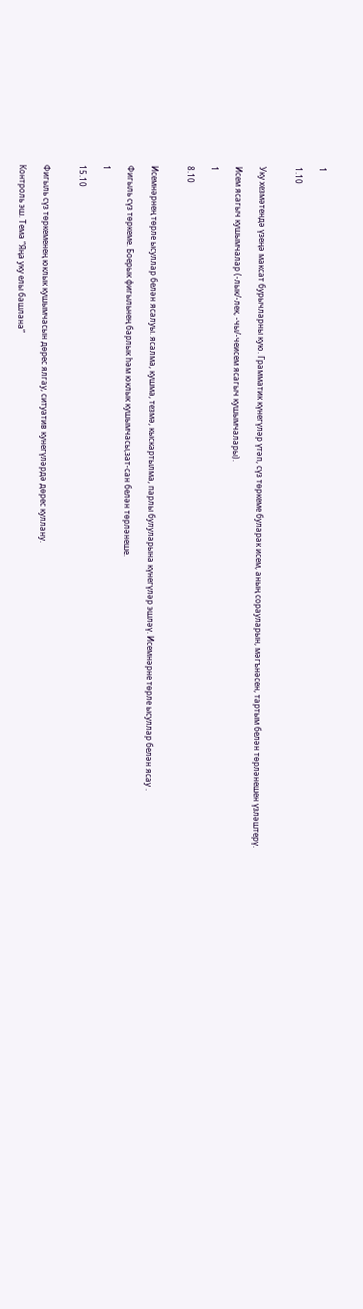1

1.10


Уку хезмәтендә үзеңә максат бурычларны кую. Грамматик күнегүләр үтәп, сүз төркеме буларак исем, аның сорауларын, мәгънәсен, тартым белән төрләнешен үзләштерү.

Исем ясагыч кушымчалар (-лык/-лек, -чы/-чеисем ясагыч кушымчалары).

1

8.10


Исемнәрнең төрле ысуллар белән ясалуы. ясалма, кушма, тезмә, кыскартылма, парлы булуларына күнегүләр эшләү. Исемнәрне төрле ысуллар белән ясау .

Фигыль сүз төркеме. Боерык фигыльнең барлык һәм юклык кушымчасы,зат-сан белән төрләнеше.

1

15.10


Фигыль сүз төркеменең юклык кушымчасын дөрес ялгау, ситуатив кунегүләрдә дөрес куллану.

Контроль эш. Тема “Яңа уку елы башлана”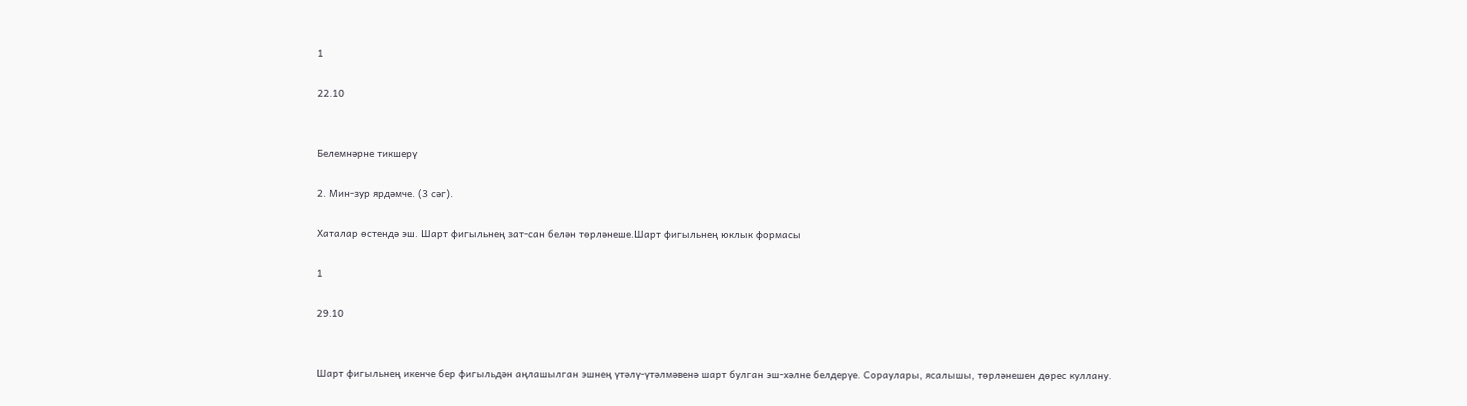1

22.10


Белемнәрне тикшерү

2. Мин-зур ярдәмче. (3 сәг).

Хаталар өстендә эш. Шарт фигыльнең зат-сан белән төрләнеше.Шарт фигыльнең юклык формасы

1

29.10


Шарт фигыльнең икенче бер фигыльдән аңлашылган эшнең үтәлү-үтәлмәвенә шарт булган эш-хәлне белдерүе. Сораулары, ясалышы, төрләнешен дөрес куллану.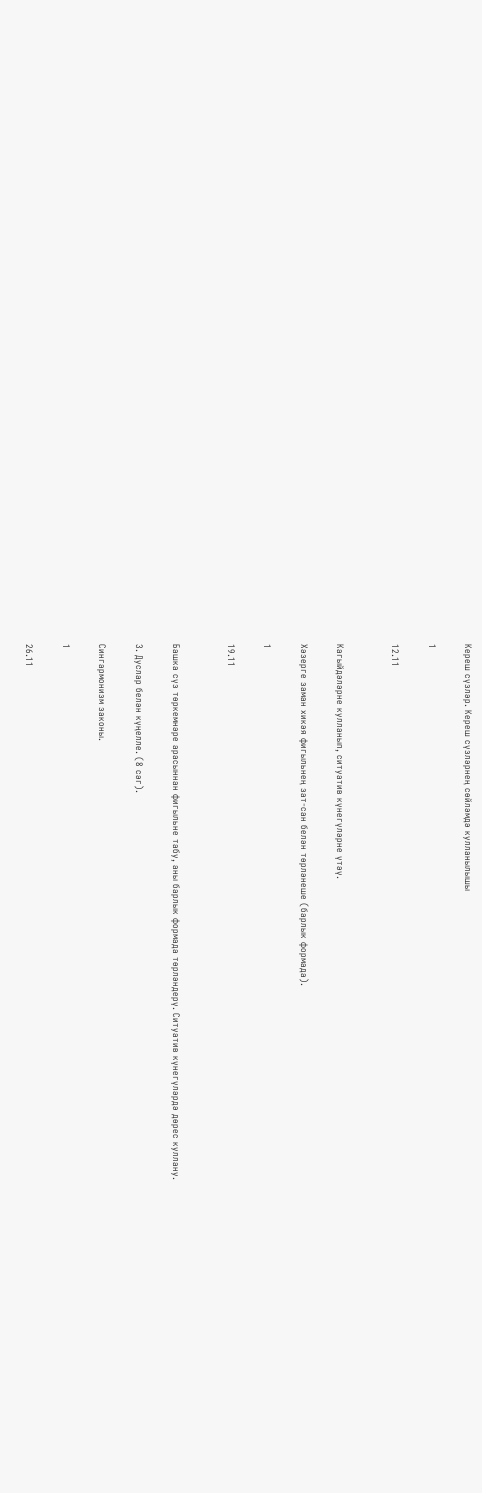Кереш сүзләр. Кереш сүзләрнең сөйләмдә кулланылышы

1

12.11


Кагыйдәләрне кулланып, ситуатив күнегүләрне үтәү.

Хәзерге заман хикәя фигыльнең зат-сан белән төрләнеше (барлык формада).

1

19.11


Башка сүз төркемнәре арасыннан фигыльне табу, аны барлык формада төрләндерү. Ситуатив күнегүләрдә дөрес куллану.

3. Дуслар белән күңелле. (8 сәг).

Сингармонизм законы.

1

26.11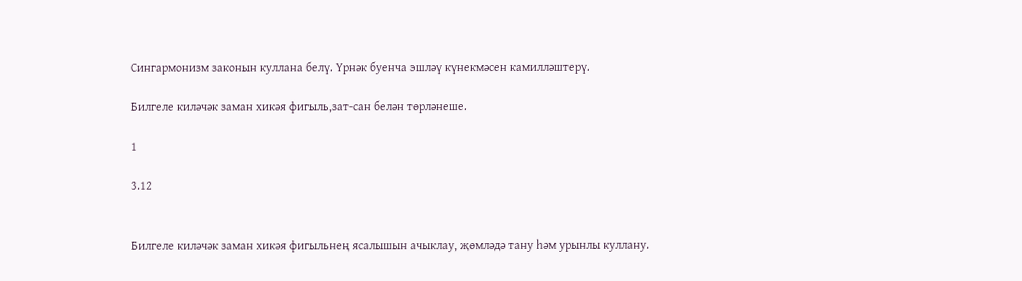Сингармонизм законын куллана белү. Үрнәк буенча эшләү күнекмәсен камилләштерү.

Билгеле киләчәк заман хикәя фигыль,зат-сан белән төрләнеше.

1

3.12


Билгеле киләчәк заман хикәя фигыльнең ясалышын ачыклау, җөмләдә тану һәм урынлы куллану.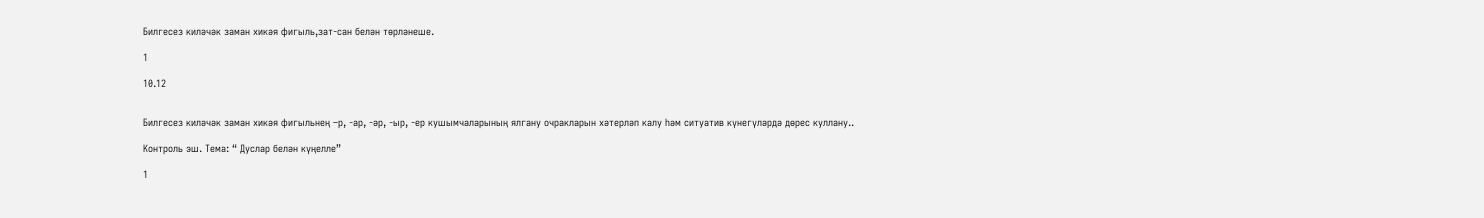Билгесез киләчәк заман хикәя фигыль,зат-сан белән төрләнеше.

1

10.12


Билгесез киләчәк заман хикәя фигыльнең –р, -ар, -әр, -ыр, -ер кушымчаларының ялгану очракларын хәтерләп калу һәм ситуатив күнегүләрдә дөрес куллану..

Контроль эш. Тема: “ Дуслар белән күңелле”

1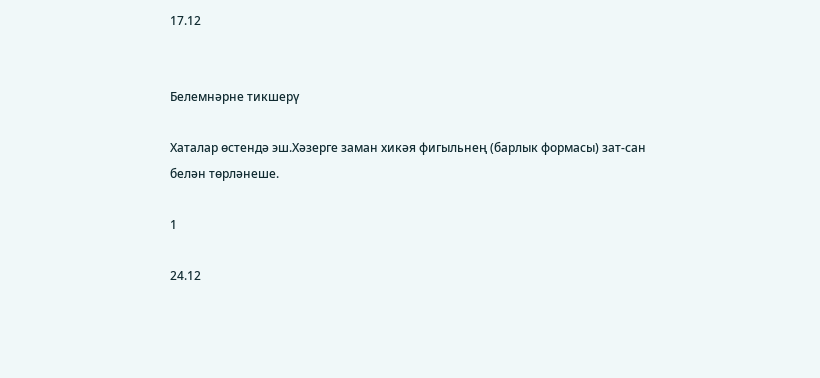17.12


Белемнәрне тикшерү

Хаталар өстендә эш.Хәзерге заман хикәя фигыльнең (барлык формасы) зат-сан белән төрләнеше.

1

24.12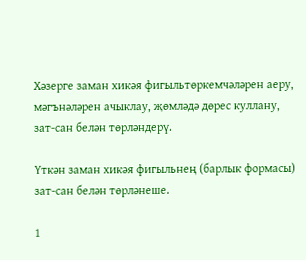Хәзерге заман хикәя фигыльтөркемчәләрен аеру, мәгънәләрен ачыклау, җөмләдә дөрес куллану, зат-сан белән төрләндерү.

Үткән заман хикәя фигыльнең (барлык формасы) зат-сан белән төрләнеше.

1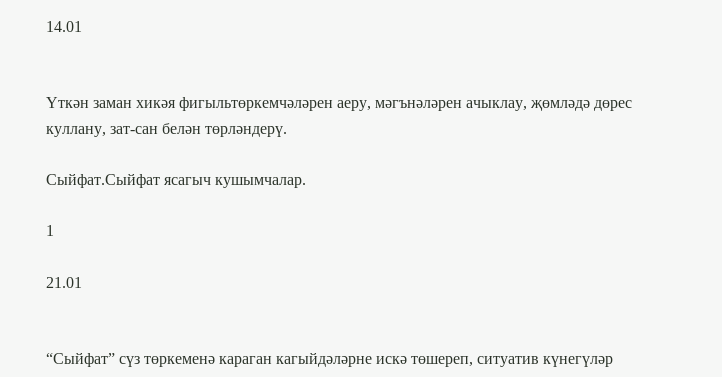14.01


Үткән заман хикәя фигыльтөркемчәләрен аеру, мәгънәләрен ачыклау, җөмләдә дөрес куллану, зат-сан белән төрләндерү.

Сыйфат.Сыйфат ясагыч кушымчалар.

1

21.01


“Сыйфат” сүз төркеменә караган кагыйдәләрне искә төшереп, ситуатив күнегүләр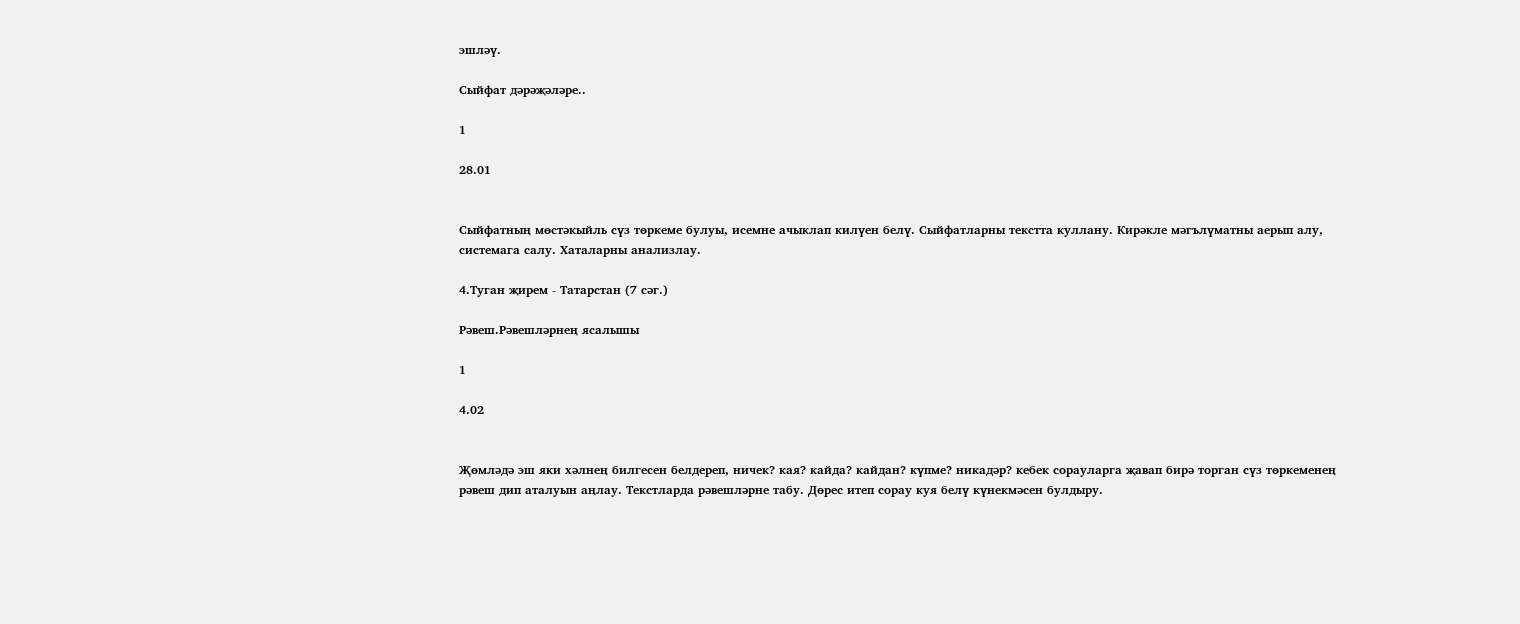эшләү.

Сыйфат дәрәҗәләре..

1

28.01


Сыйфатның мөстәкыйль сүз төркеме булуы, исемне ачыклап килүен белү. Сыйфатларны текстта куллану. Кирәкле мәгълүматны аерып алу, системага салу. Хаталарны анализлау.

4.Туган җирем - Татарстан (7 сәг.)

Рәвеш.Рәвешләрнең ясалышы

1

4.02


Җөмләдә эш яки хәлнең билгесен белдереп, ничек? кая? кайда? кайдан? күпме? никадәр? кебек сорауларга җавап бирә торган сүз төркеменең рәвеш дип аталуын аңлау. Текстларда рәвешләрне табу. Дөрес итеп сорау куя белү күнекмәсен булдыру.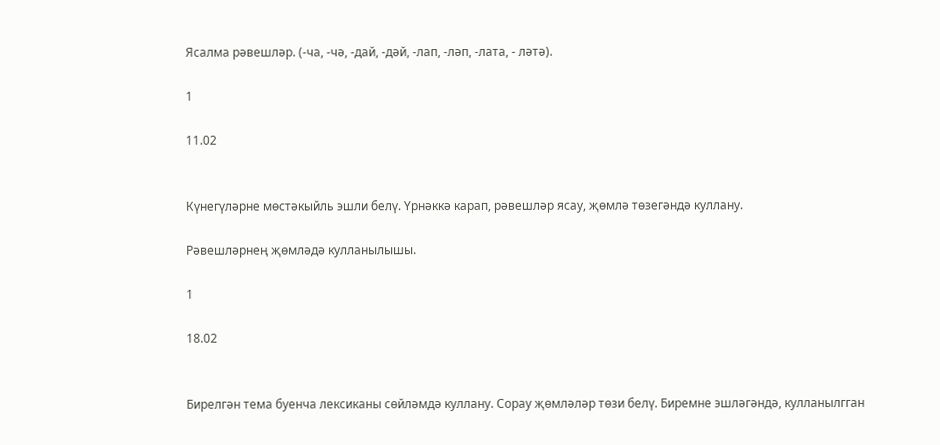Ясалма рәвешләр. (-ча, -чә, -дай, -дәй, -лап, -ләп, -лата, - ләтә).

1

11.02


Күнегүләрне мөстәкыйль эшли белү. Үрнәккә карап, рәвешләр ясау, җөмлә төзегәндә куллану.

Рәвешләрнең җөмләдә кулланылышы.

1

18.02


Бирелгән тема буенча лексиканы сөйләмдә куллану. Сорау җөмләләр төзи белү. Биремне эшләгәндә, кулланылгган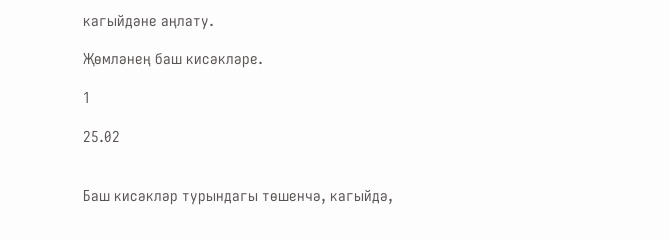кагыйдәне аңлату.

Җөмләнең баш кисәкләре.

1

25.02


Баш кисәкләр турындагы төшенчә, кагыйдә,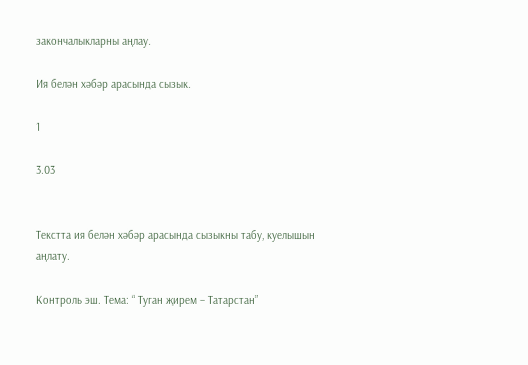закончалыкларны аңлау.

Ия белән хәбәр арасында сызык.

1

3.03


Текстта ия белән хәбәр арасында сызыкны табу, куелышын аңлату.

Контроль эш. Тема: “ Туган җирем – Татарстан”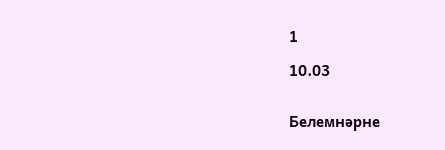1

10.03


Белемнәрне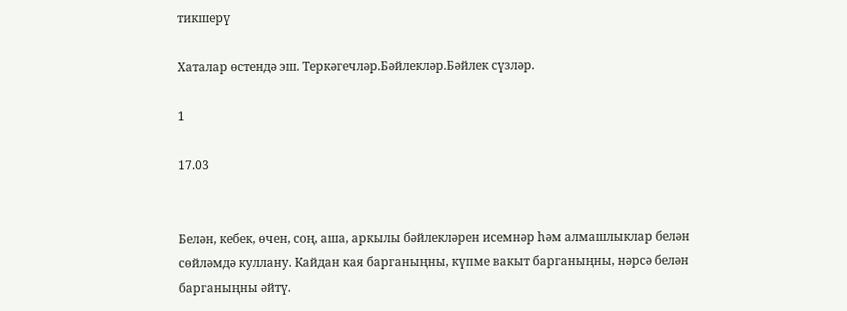тикшерү

Хаталар өстендә эш. Теркәгечләр.Бәйлекләр.Бәйлек сүзләр.

1

17.03


Белән, кебек, өчен, соң, аша, аркылы бәйлекләрен исемнәр һәм алмашлыклар белән сөйләмдә куллану. Кайдан кая барганыңны, күпме вакыт барганыңны, нәрсә белән барганыңны әйтү.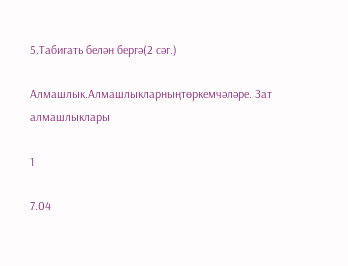5.Табигать белән бергә(2 сәг.)

Алмашлык.Алмашлыкларныңтөркемчәләре. Зат алмашлыклары

1

7.04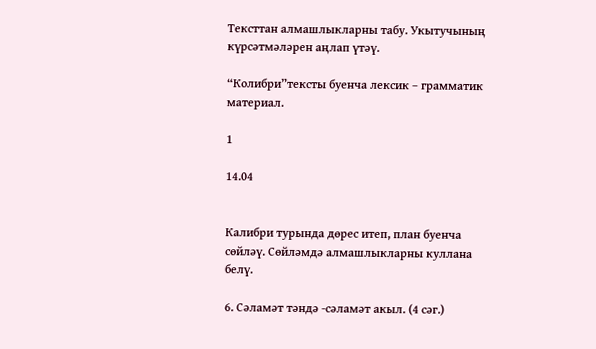Тексттан алмашлыкларны табу. Укытучының күрсәтмәләрен аңлап үтәү.

“Колибри”тексты буенча лексик – грамматик материал.

1

14.04


Калибри турында дөрес итеп, план буенча сөйләү. Сөйләмдә алмашлыкларны куллана белү.

6. Сәламәт тәндә -сәламәт акыл. (4 сәг.)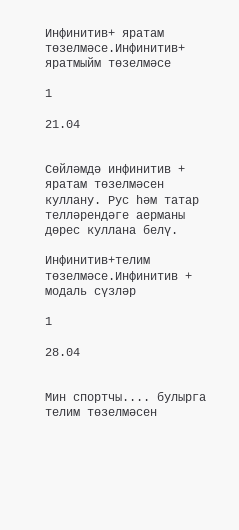Инфинитив+ яратам төзелмәсе.Инфинитив+ яратмыйм төзелмәсе

1

21.04


Сөйләмдә инфинитив + яратам төзелмәсен куллану. Рус һәм татар телләрендәге аерманы дөрес куллана белү.

Инфинитив+телим төзелмәсе.Инфинитив + модаль сүзләр

1

28.04


Мин спортчы.... булырга телим төзелмәсен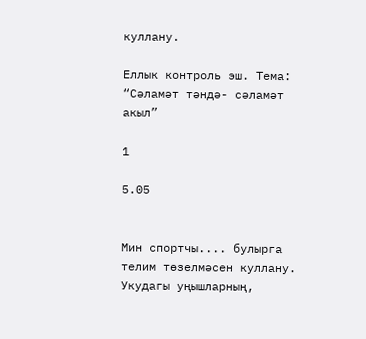куллану.

Еллык контроль эш. Тема: “Сәламәт тәндә- сәламәт акыл”

1

5.05


Мин спортчы.... булырга телим төзелмәсен куллану. Укудагы уңышларның,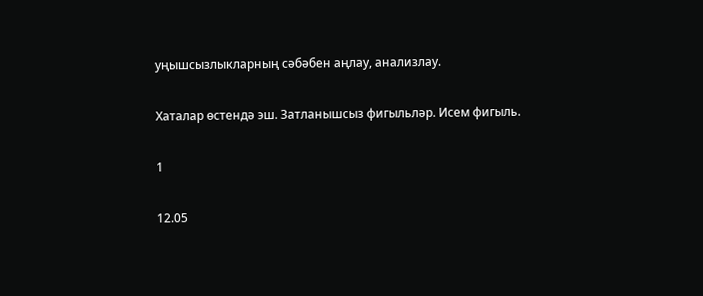уңышсызлыкларның сәбәбен аңлау, анализлау.

Хаталар өстендә эш. Затланышсыз фигыльләр. Исем фигыль.

1

12.05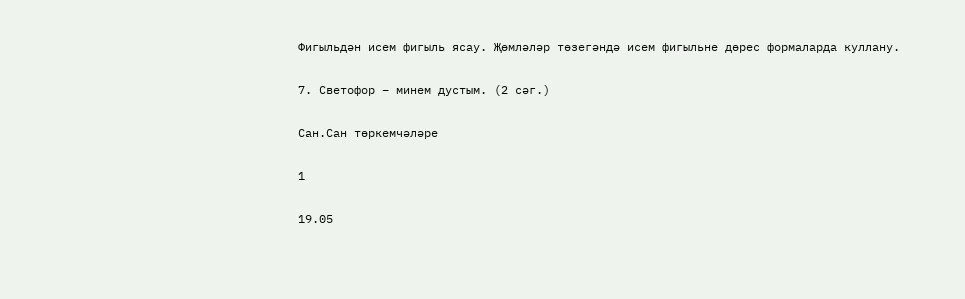Фигыльдән исем фигыль ясау. Җөмләләр төзегәндә исем фигыльне дөрес формаларда куллану.

7. Светофор – минем дустым. (2 сәг.)

Сан.Сан төркемчәләре

1

19.05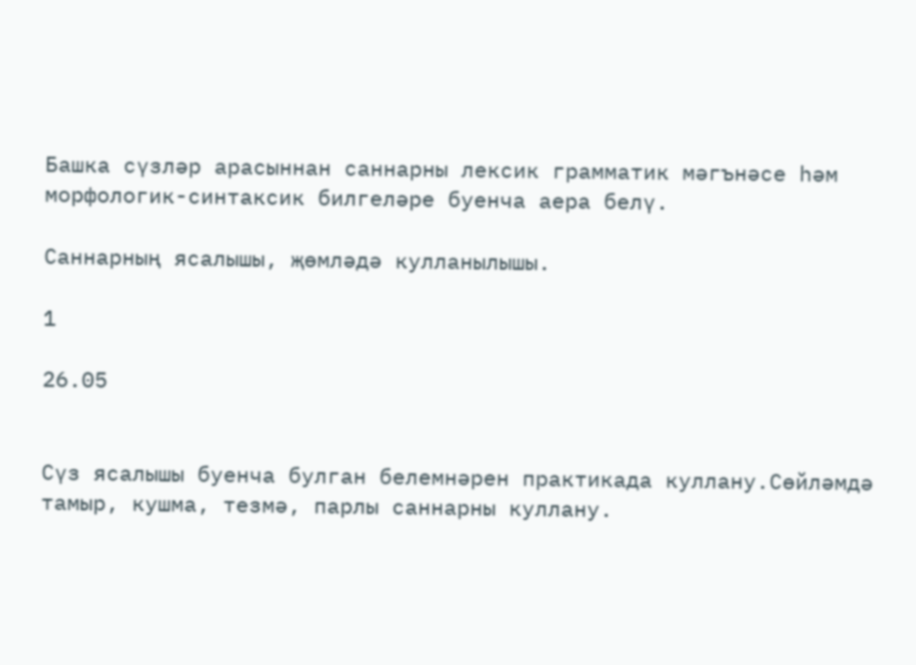Башка сүзләр арасыннан саннарны лексик грамматик мәгънәсе һәм морфологик-синтаксик билгеләре буенча аера белү.

Саннарның ясалышы, җөмләдә кулланылышы.

1

26.05


Сүз ясалышы буенча булган белемнәрен практикада куллану.Сөйләмдә тамыр, кушма, тезмә, парлы саннарны куллану.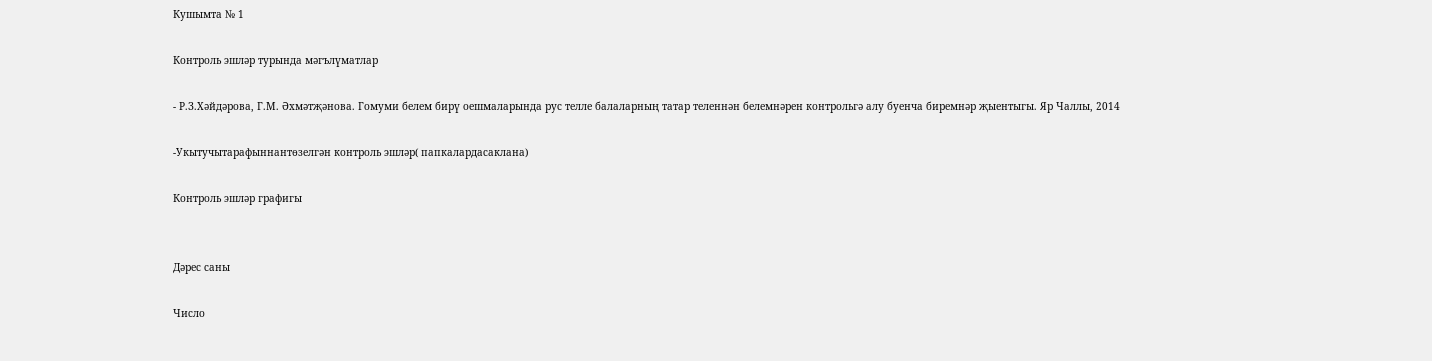Кушымта № 1

Контроль эшләр турында мәгълүматлар

- Р.З.Хәйдәрова, Г.М. Әхмәтҗәнова. Гомуми белем бирү оешмаларында рус телле балаларның татар теленнән белемнәрен контрольгә алу буенча биремнәр җыентыгы. Яр Чаллы, 2014

-Укытучытарафыннантөзелгән контроль эшләр( папкалардасаклана)

Контроль эшләр графигы


Дәрес саны

Число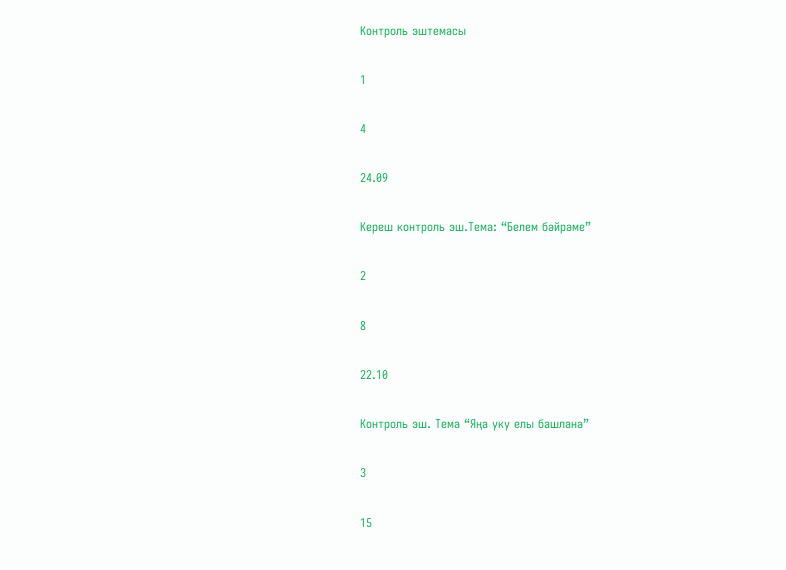Контроль эштемасы

1

4

24.09

Кереш контроль эш.Тема: “Белем бәйрәме”

2

8

22.10

Контроль эш. Тема “Яңа уку елы башлана”

3

15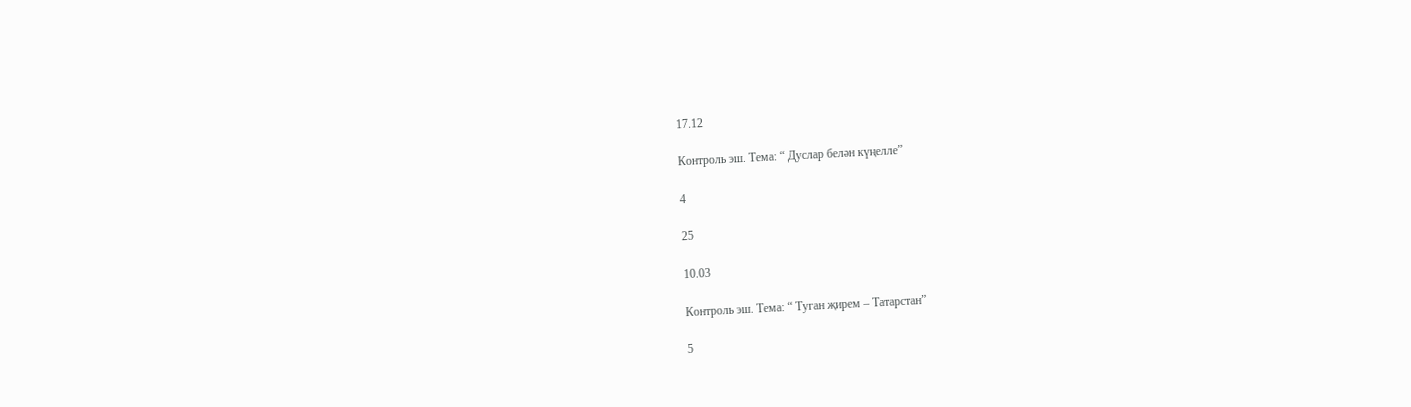17.12

Контроль эш. Тема: “ Дуслар белән күңелле”

4

25

10.03

Контроль эш. Тема: “ Туган җирем – Татарстан”

5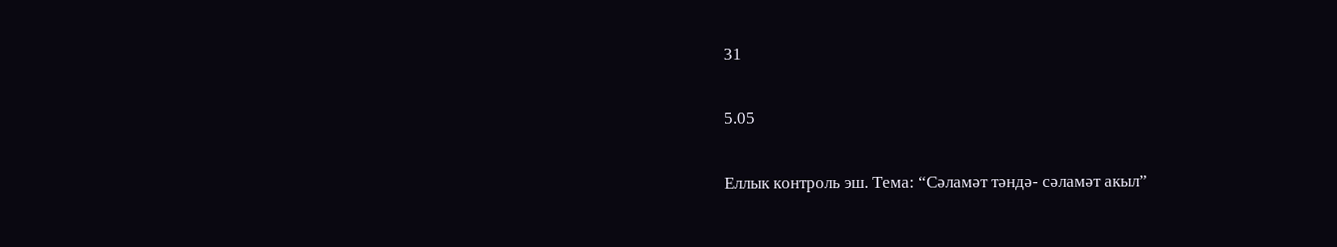31

5.05

Еллык контроль эш. Тема: “Сәламәт тәндә- сәламәт акыл”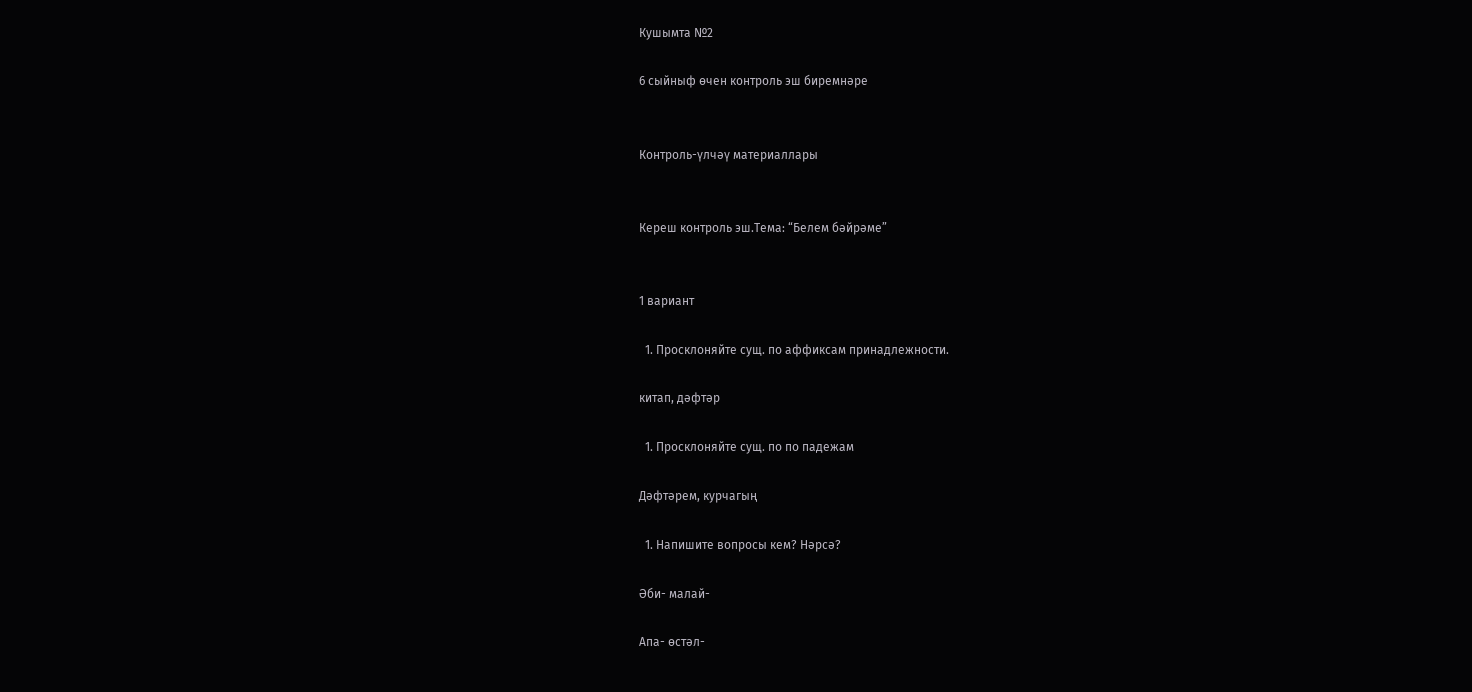Кушымта №2

6 сыйныф өчен контроль эш биремнәре


Контроль-үлчәү материаллары


Кереш контроль эш.Тема: “Белем бәйрәме”


1 вариант

  1. Просклоняйте сущ. по аффиксам принадлежности.

китап, дәфтәр

  1. Просклоняйте сущ. по по падежам

Дәфтәрем, курчагың

  1. Напишите вопросы кем? Нәрсә?

Әби- малай-

Апа- өстәл-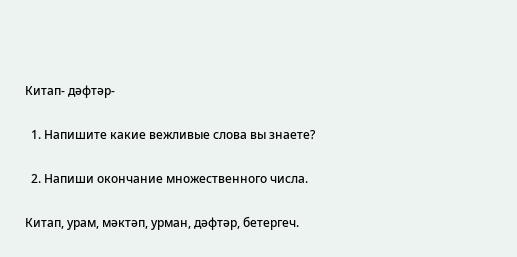Китап- дәфтәр-

  1. Напишите какие вежливые слова вы знаете?

  2. Напиши окончание множественного числа.

Китап, урам, мәктәп, урман, дәфтәр, бетергеч.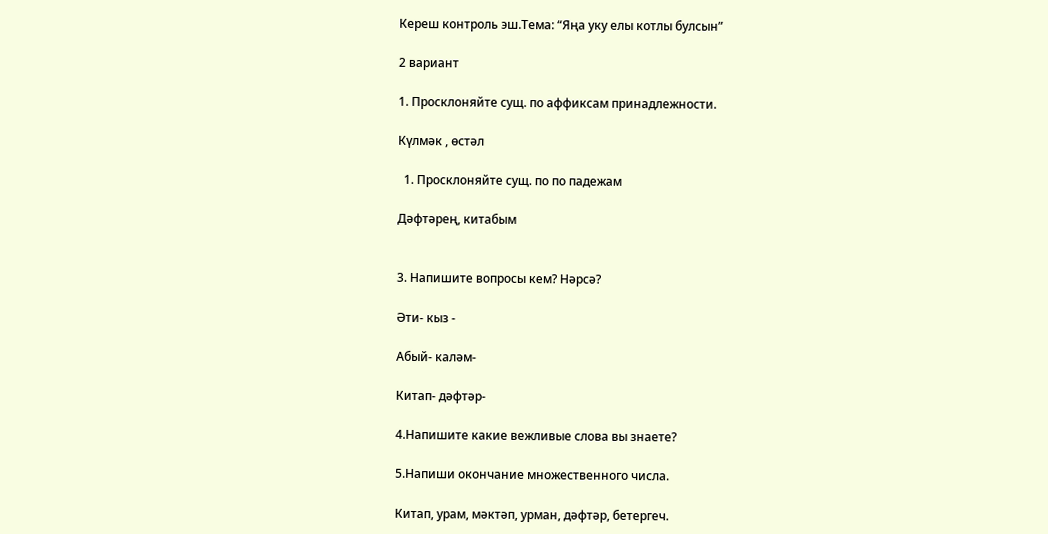Кереш контроль эш.Тема: “Яңа уку елы котлы булсын”

2 вариант

1. Просклоняйте сущ. по аффиксам принадлежности.

Күлмәк , өстәл

  1. Просклоняйте сущ. по по падежам

Дәфтәрең, китабым


3. Напишите вопросы кем? Нәрсә?

Әти- кыз -

Абый- каләм-

Китап- дәфтәр-

4.Напишите какие вежливые слова вы знаете?

5.Напиши окончание множественного числа.

Китап, урам, мәктәп, урман, дәфтәр, бетергеч.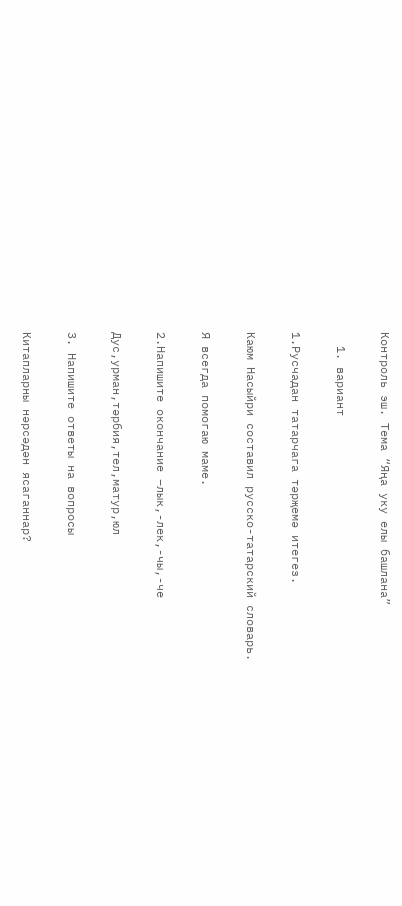Контроль эш. Тема “Яңа уку елы башлана”

  1. вариант

1.Русчадан татарчага тәрҗемә итегез.

Каюм Насыйри составил русско-татарский словарь.

Я всегда помогаю маме.

2.Напишите окончание –лык,-лек,-чы,-че

Дус,урман,тәрбия,тел,матур,юл

3. Напишите ответы на вопросы

Китапларны нәрсәдән ясаганнар?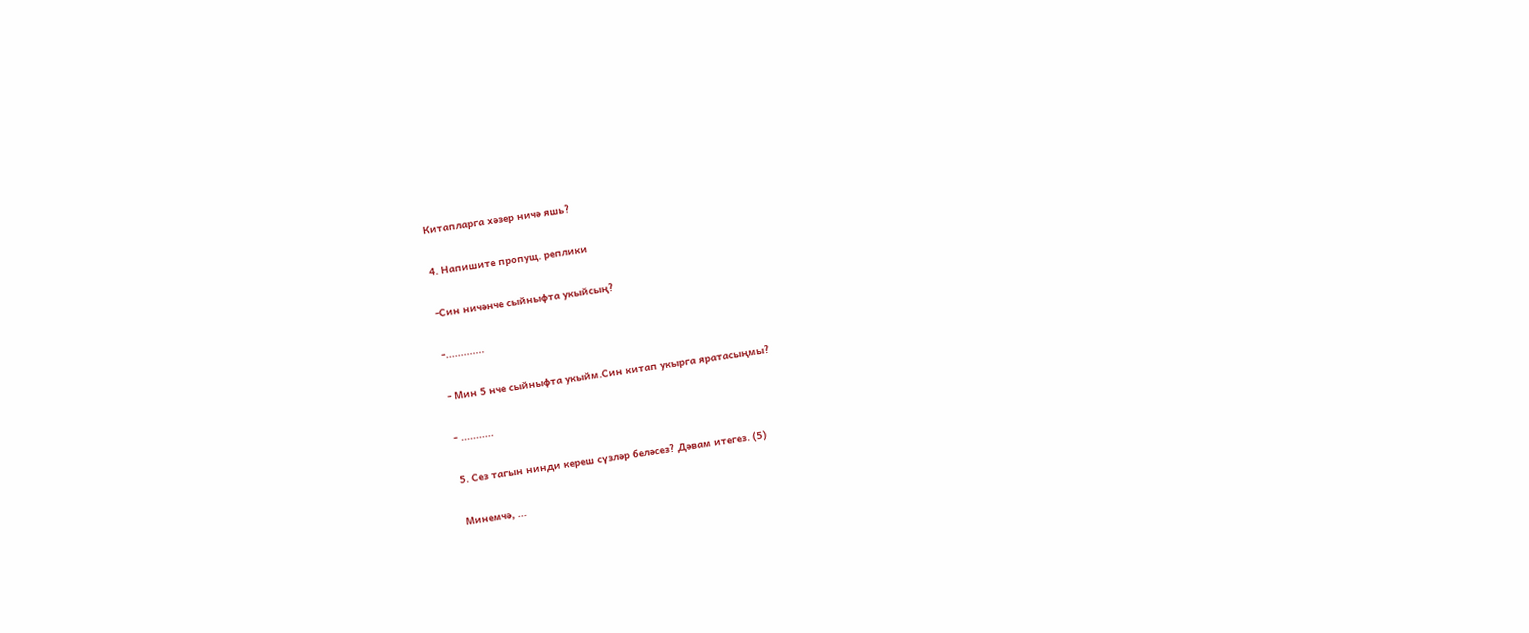Китапларга хәзер ничә яшь?

4. Напишите пропущ. реплики

-Син ничәнче сыйныфта укыйсың?

-.............

- Мин 5 нче сыйныфта укыйм.Син китап укырга яратасыңмы?

- ...........

5. Сез тагын нинди кереш сүзләр беләсез? Дәвам итегез. (5)

Минемчә, ...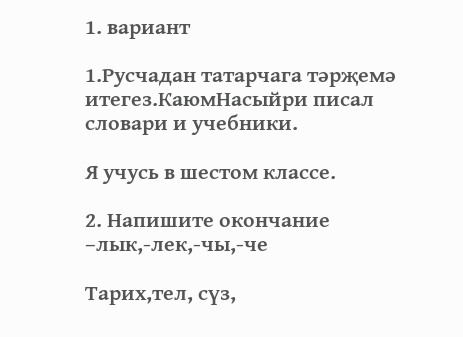1. вариант

1.Русчадан татарчага тәрҗемә итегез.КаюмНасыйри писал словари и учебники.

Я учусь в шестом классе.

2. Напишите окончание –лык,-лек,-чы,-че

Тарих,тел, сүз,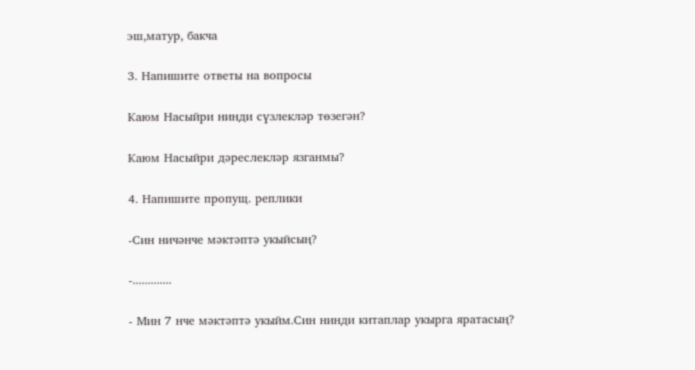эш,матур, бакча

3. Напишите ответы на вопросы

Каюм Насыйри нинди сүзлекләр төзегән?

Каюм Насыйри дәреслекләр язганмы?

4. Напишите пропущ. реплики

-Син ничәнче мәктәптә укыйсың?

-.............

- Мин 7 нче мәктәптә укыйм.Син нинди китаплар укырга яратасың?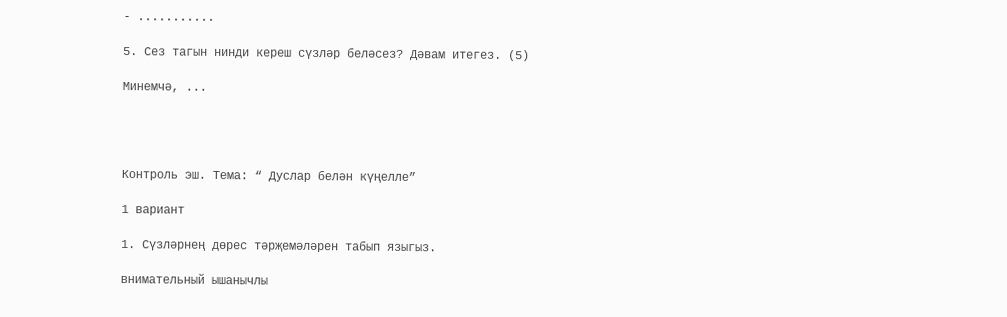- ...........

5. Сез тагын нинди кереш сүзләр беләсез? Дәвам итегез. (5)

Минемчә, ...




Контроль эш. Тема: “ Дуслар белән күңелле”

1 вариант

1. Сүзләрнең дөрес тәрҗемәләрен табып языгыз.

внимательный ышанычлы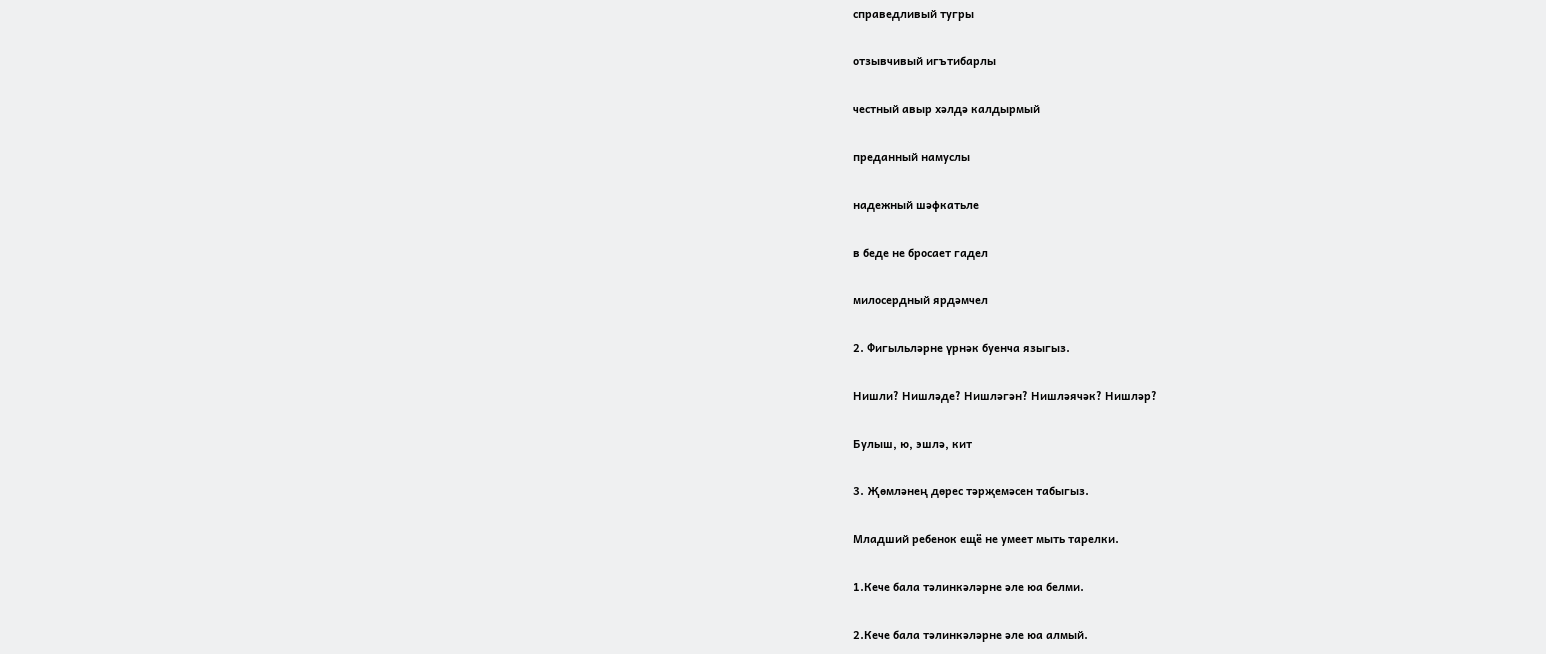справедливый тугры

отзывчивый игътибарлы

честный авыр хәлдә калдырмый

преданный намуслы

надежный шәфкатьле

в беде не бросает гадел

милосердный ярдәмчел

2. Фигыльләрне үрнәк буенча языгыз.

Нишли? Нишләде? Нишләгән? Нишләячәк? Нишләр?

Булыш, ю, эшлә, кит

3. Җөмләнең дөрес тәрҗемәсен табыгыз.

Младший ребенок ещё не умеет мыть тарелки.

1.Кече бала тәлинкәләрне әле юа белми.

2.Кече бала тәлинкәләрне әле юа алмый.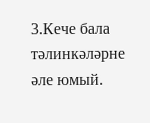3.Кече бала тәлинкәләрне әле юмый.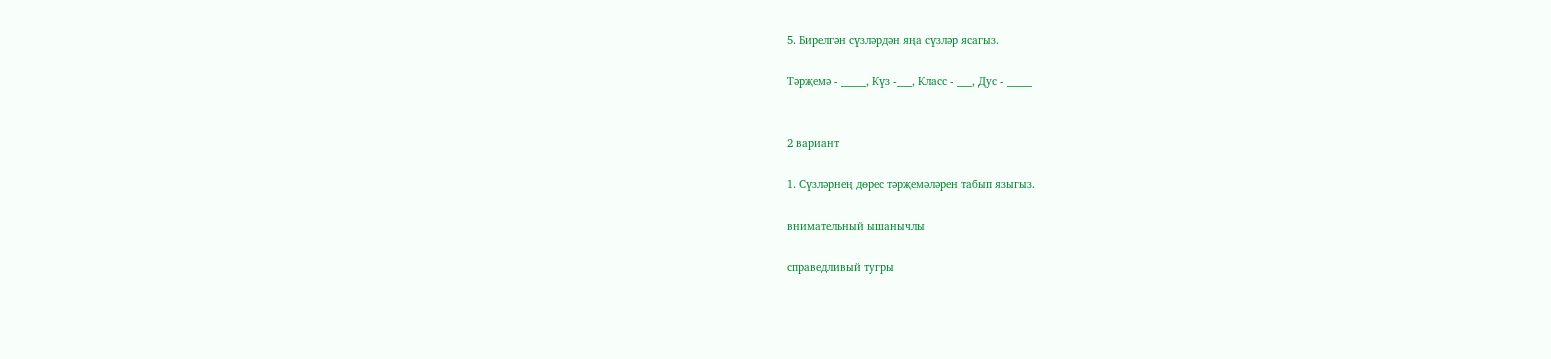5. Бирелгән сүзләрдән яңа сүзләр ясагыз.

Тәрҗемә - _____, Күз -___, Класс - ___, Дус - _____


2 вариант

1. Сүзләрнең дөрес тәрҗемәләрен табып языгыз.

внимательный ышанычлы

справедливый тугры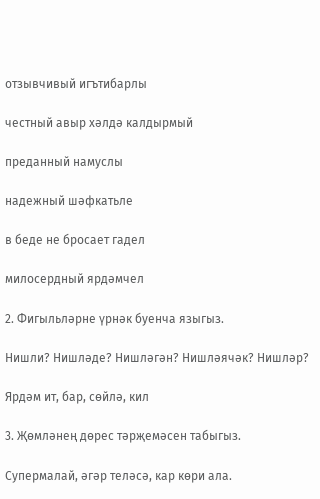отзывчивый игътибарлы

честный авыр хәлдә калдырмый

преданный намуслы

надежный шәфкатьле

в беде не бросает гадел

милосердный ярдәмчел

2. Фигыльләрне үрнәк буенча языгыз.

Нишли? Нишләде? Нишләгән? Нишләячәк? Нишләр?

Ярдәм ит, бар, сөйлә, кил

3. Җөмләнең дөрес тәрҗемәсен табыгыз.

Супермалай, әгәр теләсә, кар көри ала.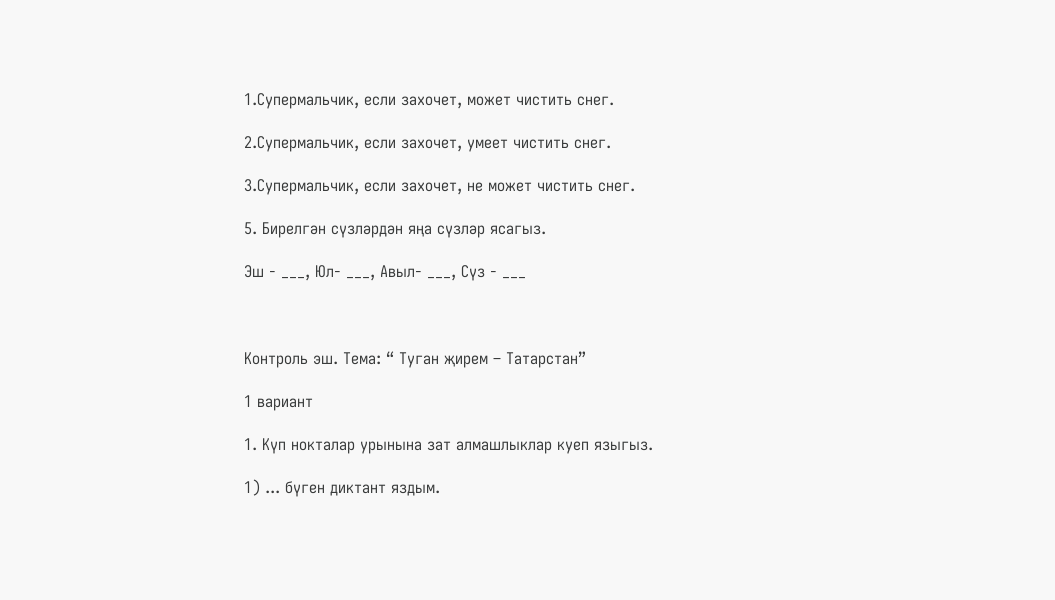1.Супермальчик, если захочет, может чистить снег.

2.Супермальчик, если захочет, умеет чистить снег.

3.Супермальчик, если захочет, не может чистить снег.

5. Бирелгән сүзләрдән яңа сүзләр ясагыз.

Эш - ___, Юл- ___, Авыл- ___, Сүз - ___



Контроль эш. Тема: “ Туган җирем – Татарстан”

1 вариант

1. Күп нокталар урынына зат алмашлыклар куеп языгыз.

1) ... бүген диктант яздым.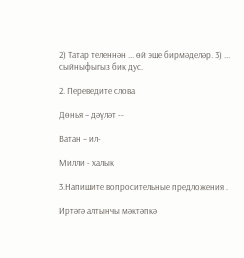2) Татар теленнән ... өй эше бирмәделәр. 3) ... сыйныфыгыз бик дус.

2. Переведите слова

Дөнья – дәүләт --

Ватан – ил-

Милли - халык

3.Напишите вопросительные предложения .

Иртәгә алтынчы мәктәпкә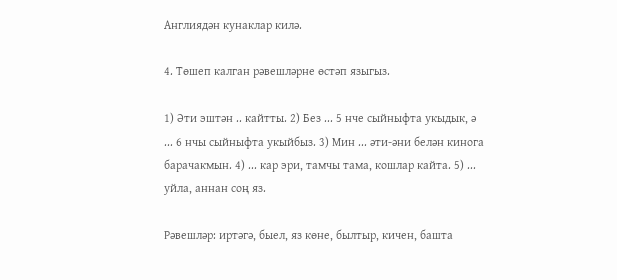Англиядән кунаклар килә.

4. Төшеп калган рәвешләрне өстәп языгыз.

1) Әти эштән .. кайтты. 2) Без ... 5 нче сыйныфта укыдык, ә ... 6 нчы сыйныфта укыйбыз. 3) Мин ... әти-әни белән кинога барачакмын. 4) ... кар эри, тамчы тама, кошлар кайта. 5) ... уйла, аннан соң яз.

Рәвешләр: иртәгә, быел, яз көне, былтыр, кичен, башта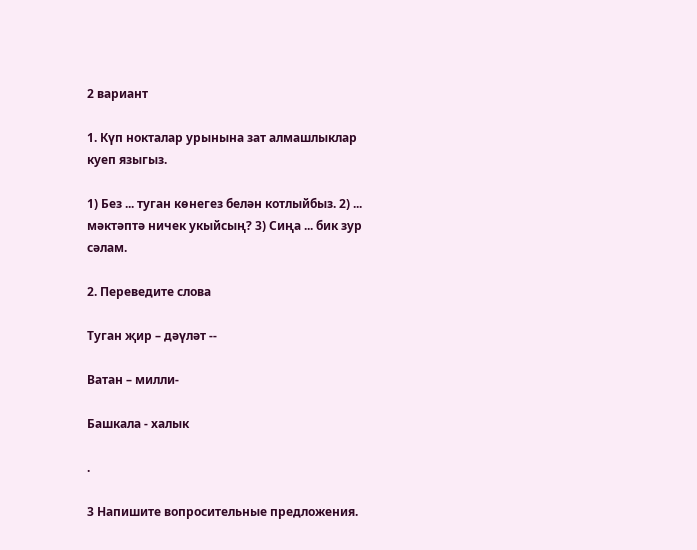2 вариант

1. Күп нокталар урынына зат алмашлыклар куеп языгыз.

1) Без ... туган көнегез белән котлыйбыз. 2) ... мәктәптә ничек укыйсың? 3) Сиңа ... бик зур сәлам.

2. Переведите слова

Туган җир – дәүләт --

Ватан – милли-

Башкала - халык

.

3 Напишите вопросительные предложения.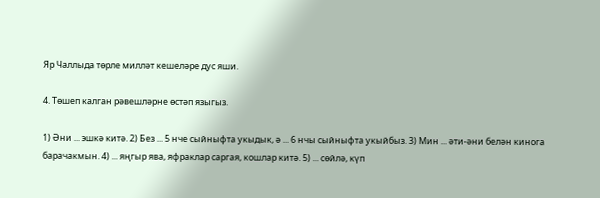Яр Чаллыда төрле милләт кешеләре дус яши.

4. Төшеп калган рәвешләрне өстәп языгыз.

1) Әни ... эшкә китә. 2) Без ... 5 нче сыйныфта укыдык, ә ... 6 нчы сыйныфта укыйбыз. 3) Мин ... әти-әни белән кинога барачакмын. 4) ... яңгыр ява, яфраклар саргая, кошлар китә. 5) ... сөйлә, күп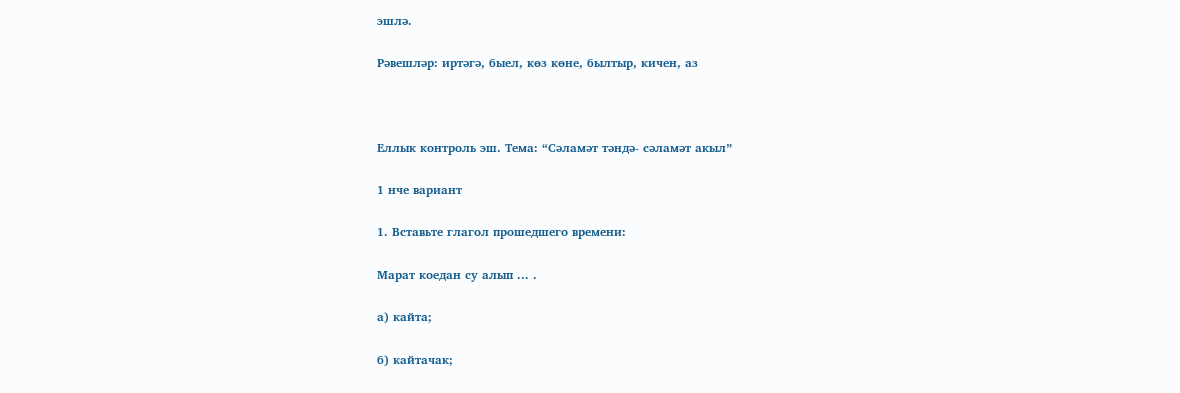эшлә.

Рәвешләр: иртәгә, быел, көз көне, былтыр, кичен, аз



Еллык контроль эш. Тема: “Сәламәт тәндә- сәламәт акыл”

1 нче вариант

1. Вставьте глагол прошедшего времени:

Марат коедан су алып ... .

а) кайта;

б) кайтачак;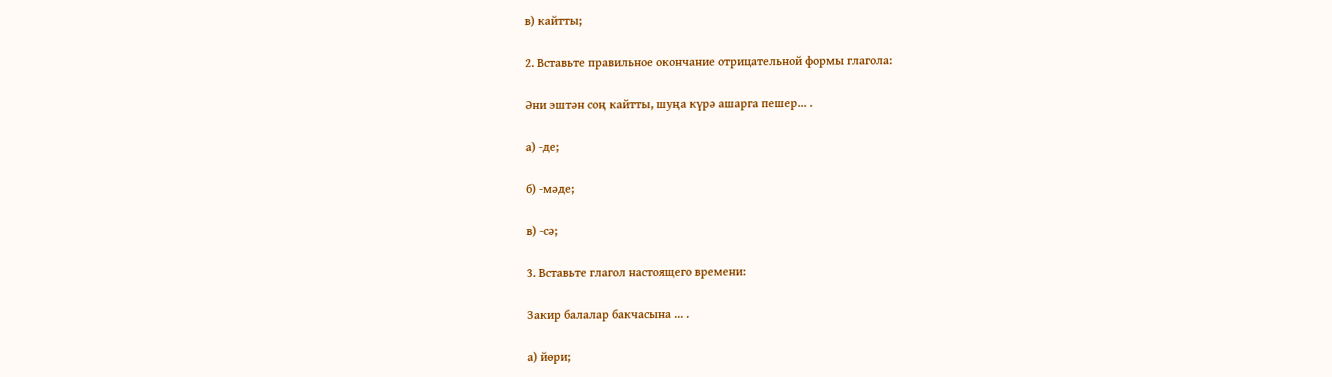в) кайтты;

2. Вставьте правильное окончание отрицательной формы глагола:

Әни эштән соң кайтты, шуңа күрә ашарга пешер... .

а) -де;

б) -мәде;

в) -сә;

3. Вставьте глагол настоящего времени:

Закир балалар бакчасына ... .

а) йөри;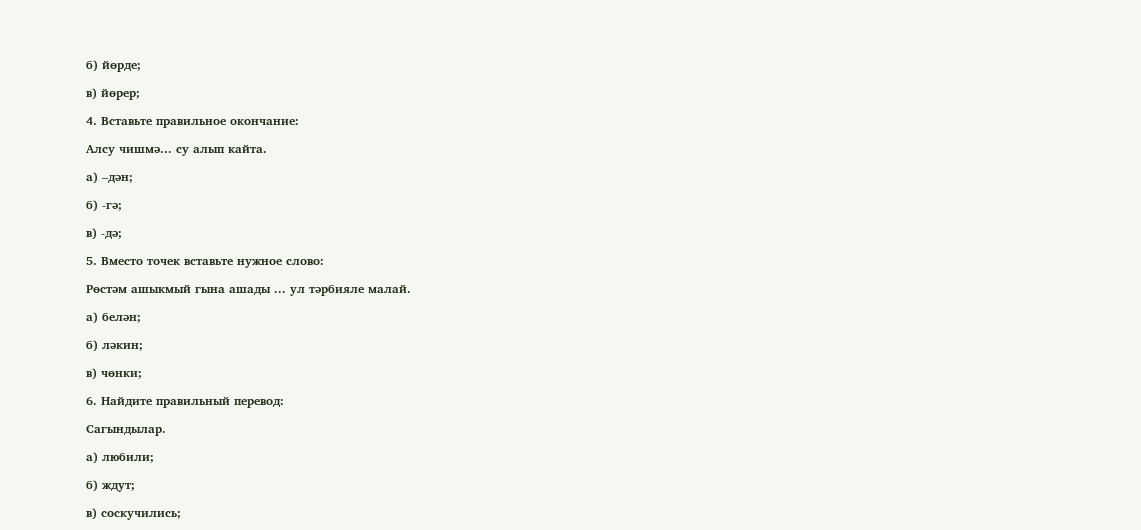б) йөрде;

в) йөрер;

4. Вставьте правильное окончание:

Алсу чишмә... су алып кайта.

а) –дән;

б) -гә;

в) -дә;

5. Вместо точек вставьте нужное слово:

Рөстәм ашыкмый гына ашады ... ул тәрбияле малай.

а) белән;

б) ләкин;

в) чөнки;

6. Найдите правильный перевод:

Сагындылар.

а) любили;

б) ждут;

в) соскучились;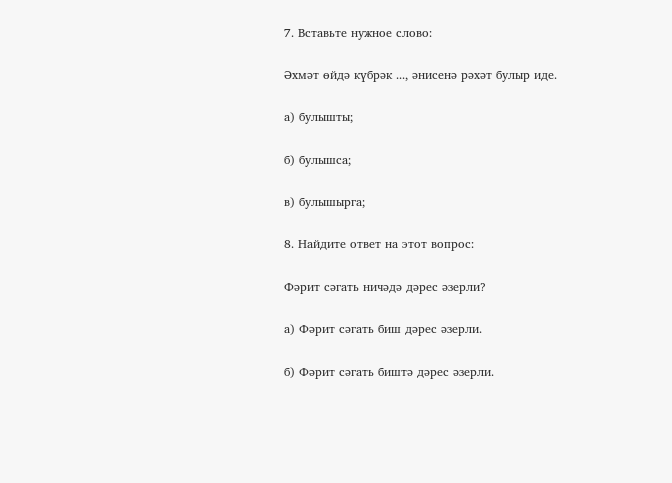7. Вставьте нужное слово:

Әхмәт өйдә күбрәк ..., әнисенә рәхәт булыр иде.

а) булышты;

б) булышса;

в) булышырга;

8. Найдите ответ на этот вопрос:

Фәрит сәгать ничәдә дәрес әзерли?

а) Фәрит сәгать биш дәрес әзерли.

б) Фәрит сәгать биштә дәрес әзерли.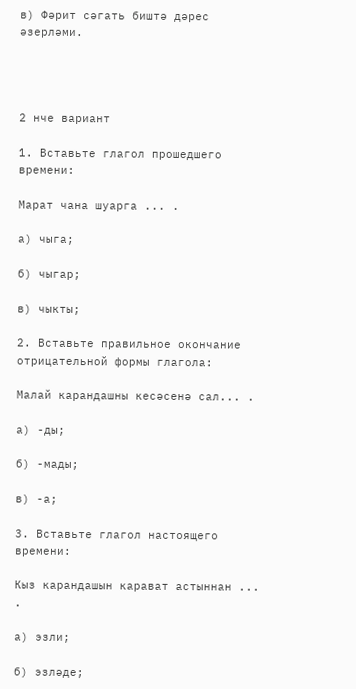в) Фәрит сәгать биштә дәрес әзерләми.




2 нче вариант

1. Вставьте глагол прошедшего времени:

Марат чана шуарга ... .

а) чыга;

б) чыгар;

в) чыкты;

2. Вставьте правильное окончание отрицательной формы глагола:

Малай карандашны кесәсенә сал... .

а) -ды;

б) -мады;

в) -а;

3. Вставьте глагол настоящего времени:

Кыз карандашын карават астыннан ... .

а) эзли;

б) эзләде;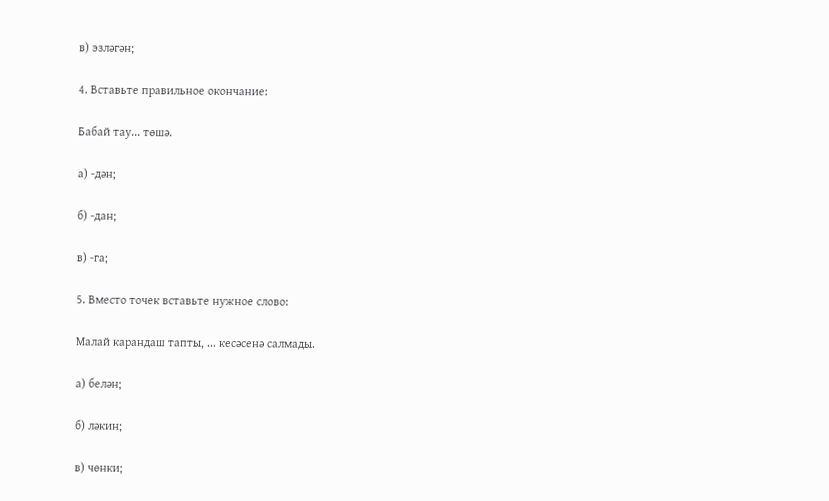в) эзләгән;

4. Вставьте правильное окончание:

Бабай тау... төшә.

а) -дән;

б) -дан;

в) -га;

5. Вместо точек вставьте нужное слово:

Малай карандаш тапты, ... кесәсенә салмады.

а) белән;

б) ләкин;

в) чөнки;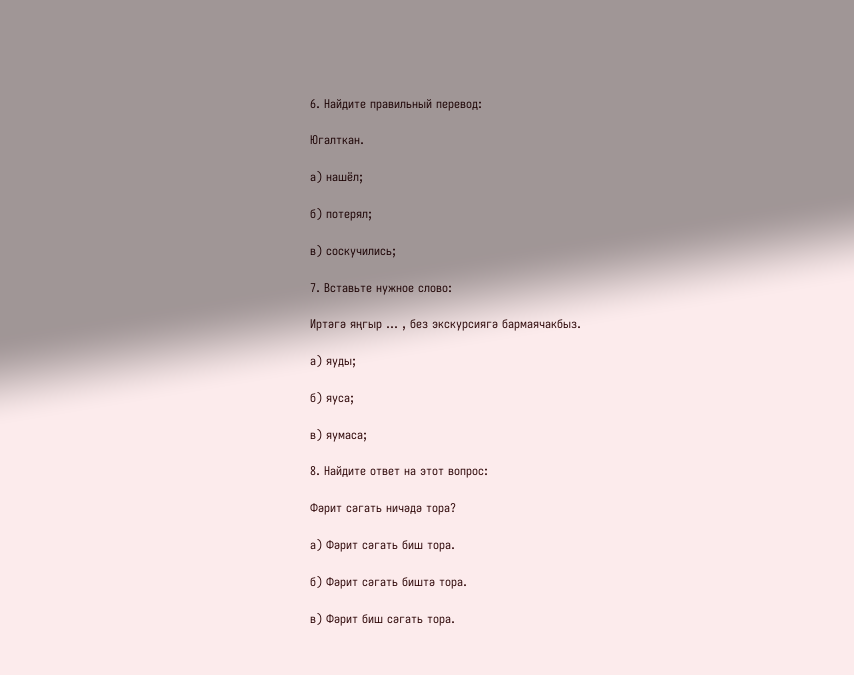6. Найдите правильный перевод:

Югалткан.

а) нашёл;

б) потерял;

в) соскучились;

7. Вставьте нужное слово:

Иртәгә яңгыр ... , без экскурсиягә бармаячакбыз.

а) яуды;

б) яуса;

в) яумаса;

8. Найдите ответ на этот вопрос:

Фәрит сәгать ничәдә тора?

а) Фәрит сәгать биш тора.

б) Фәрит сәгать биштә тора.

в) Фәрит биш сәгать тора.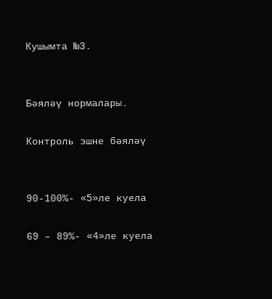Кушымта №3.


Бәяләү нормалары.

Контроль эшне бәяләү


90-100%- «5»ле куела

69 – 89%- «4»ле куела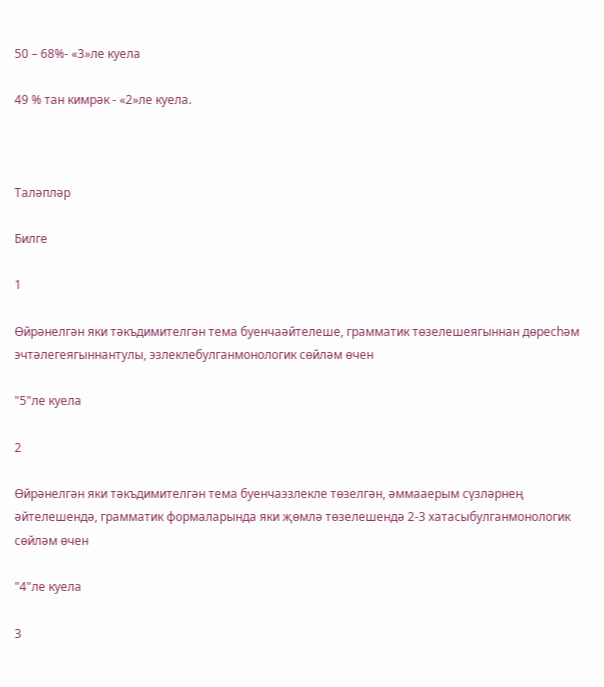50 – 68%- «3»ле куела

49 % тан кимрәк - «2»ле куела.



Таләпләр

Билге

1

Өйрәнелгән яки тәкъдимителгән тема буенчаәйтелеше, грамматик төзелешеягыннан дөресһәм эчтәлегеягыннантулы, эзлеклебулганмонологик сөйләм өчен

"5"ле куела

2

Өйрәнелгән яки тәкъдимителгән тема буенчаэзлекле төзелгән, әммааерым сүзләрнең әйтелешендә, грамматик формаларында яки җөмлә төзелешендә 2-3 хатасыбулганмонологик сөйләм өчен

"4"ле куела

3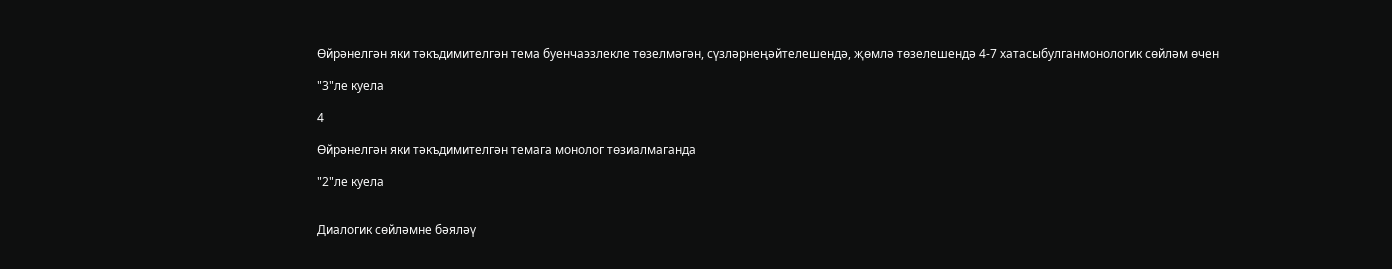Өйрәнелгән яки тәкъдимителгән тема буенчаэзлекле төзелмәгән, сүзләрнеңәйтелешендә, җөмлә төзелешендә 4-7 хатасыбулганмонологик сөйләм өчен

"3"ле куела

4

Өйрәнелгән яки тәкъдимителгән темага монолог төзиалмаганда

"2"ле куела


Диалогик сөйләмне бәяләү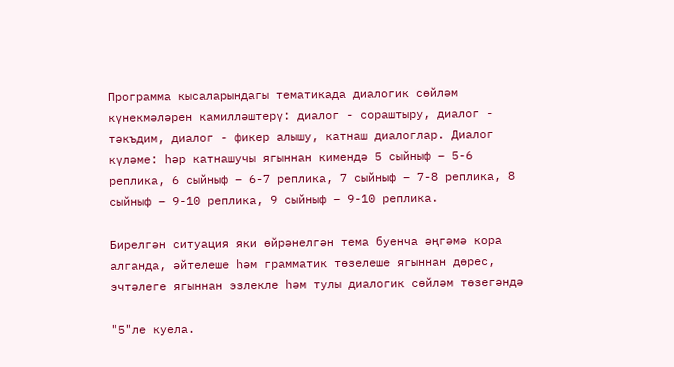Программа кысаларындагы тематикада диалогик сөйләм күнекмәләрен камилләштерү: диалог - сораштыру, диалог - тәкъдим, диалог - фикер алышу, катнаш диалоглар. Диалог күләме: hәp катнашучы ягыннан кимендә 5 сыйныф – 5-6 реплика, 6 сыйныф – 6-7 реплика, 7 сыйныф – 7-8 реплика, 8 сыйныф – 9-10 реплика, 9 сыйныф – 9-10 реплика.

Бирелгән ситуация яки өйрәнелгән тема буенча әңгәмә кора алганда, әйтелеше һәм грамматик төзелеше ягыннан дөрес, эчтәлеге ягыннан эзлекле һәм тулы диалогик сөйләм төзегәндә

"5"ле куела.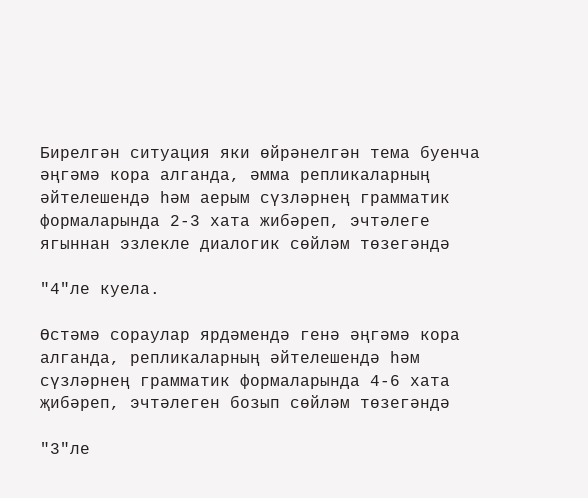Бирелгән ситуация яки өйрәнелгән тема буенча әңгәмә кора алганда, әмма репликаларның әйтелешендә һәм аерым сүзләрнең грамматик формаларында 2-3 хата жибәреп, эчтәлеге ягыннан эзлекле диалогик сөйләм төзегәндә

"4"ле куела.

Өстәмә сораулар ярдәмендә генә әңгәмә кора алганда, репликаларның әйтелешендә һәм сүзләрнең грамматик формаларында 4-6 хата җибәреп, эчтәлеген бозып сөйләм төзегәндә

"3"ле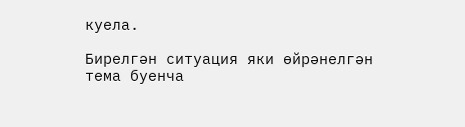куела.

Бирелгән ситуация яки өйрәнелгән тема буенча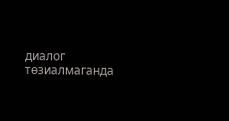диалог төзиалмаганда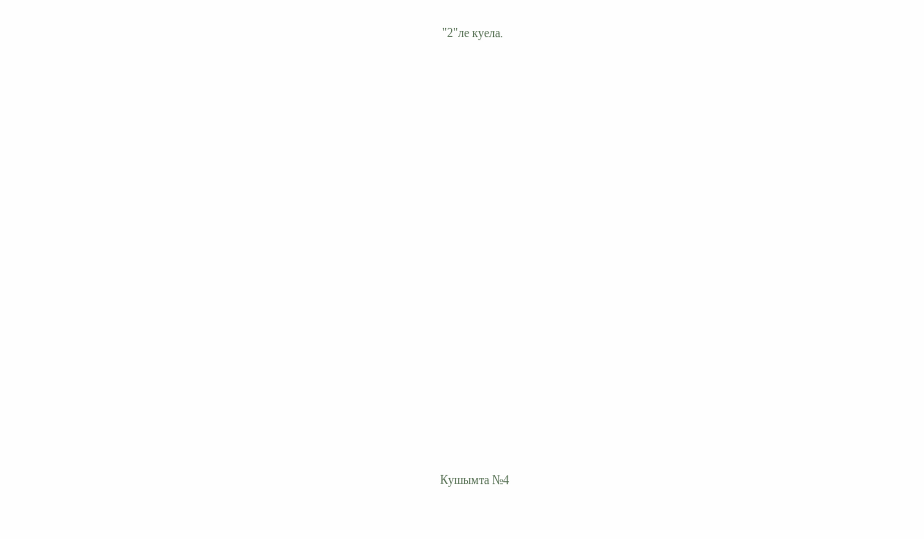"2"ле куела.



















Кушымта №4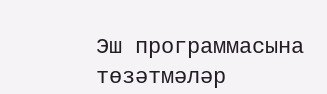Эш программасына төзәтмәләр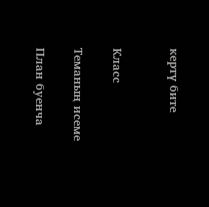кертү бите


Класс

Теманың исеме

План буенча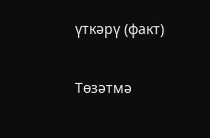үткәрү (факт)

Төзәтмә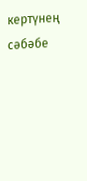кертүнең сәбәбе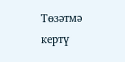Төзәтмә кертү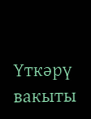Үткәрү вакыты